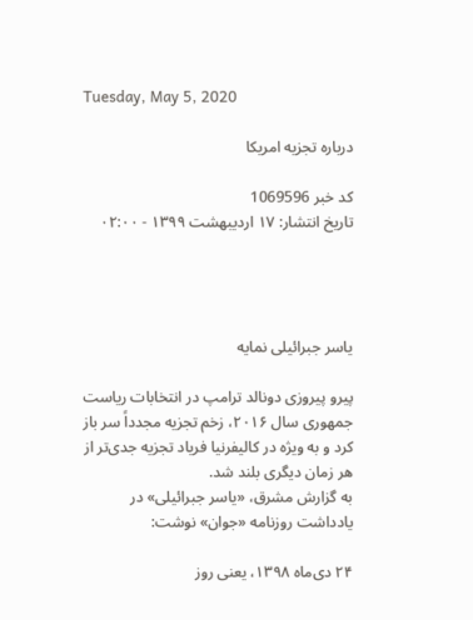Tuesday, May 5, 2020

درباره تجزیه امریکا

کد خبر 1069596
تاریخ انتشار: ۱۷ اردیبهشت ۱۳۹۹ - ۰۲:۰۰




یاسر جبرائیلی نمایه

پیرو پیروزی دونالد ترامپ در انتخابات ریاست جمهوری سال ۲۰۱۶، زخم تجزیه مجدداً سر باز کرد و به ویژه در کالیفرنیا فریاد تجزیه جدی‌تر از هر زمان دیگری بلند شد.
به گزارش مشرق، «یاسر جبرائیلی» در یادداشت روزنامه «جوان» نوشت:

۲۴ دی‌ماه ۱۳۹۸، یعنی روز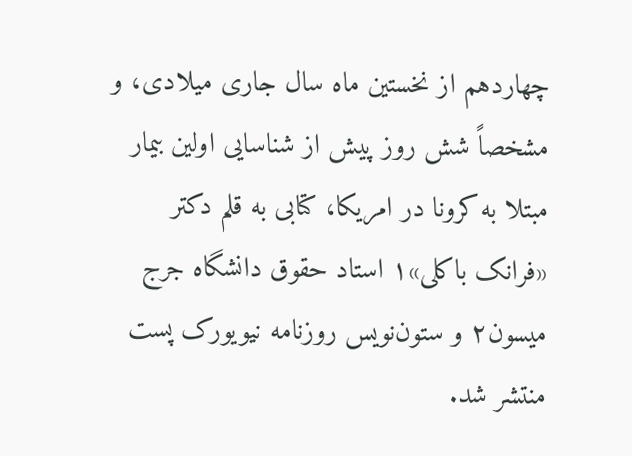چهاردهم از نخستین ماه سال جاری میلادی، و مشخصاً شش روز پیش از شناسایی اولین بیمار مبتلا به کرونا در امریکا، کتابی به قلم دکتر «فرانک باکلی»۱ استاد حقوق دانشگاه جرج میسون۲ و ستون‌نویس روزنامه نیویورک پست منتشر شد.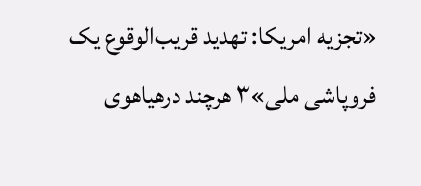«تجزیه امریکا: تهدید قریب‌الوقوع یک فروپاشی ملی»۳ هرچند درهیاهوی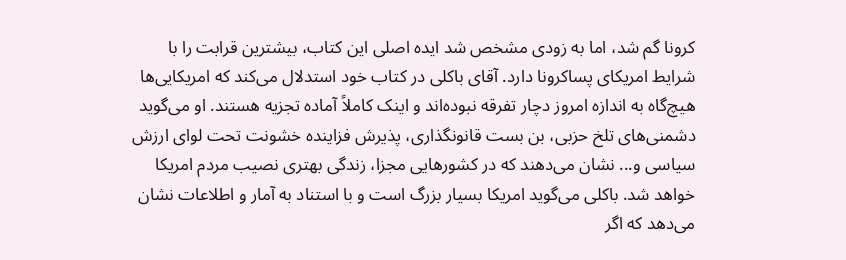کرونا گم شد، اما به زودی مشخص شد ایده اصلی این کتاب، بیشترین قرابت را با شرایط امریکای پساکرونا دارد. آقای باکلی در کتاب خود استدلال می‌کند که امریکایی‌ها هیچ‌گاه به اندازه امروز دچار تفرقه نبوده‌اند و اینک کاملاً آماده تجزیه هستند. او می‌گوید دشمنی‌های تلخ حزبی، بن بست قانونگذاری، پذیرش فزاینده خشونت تحت لوای ارزش سیاسی و... نشان می‌دهند که در کشورهایی مجزا، زندگی بهتری نصیب مردم امریکا خواهد شد. باکلی می‌گوید امریکا بسیار بزرگ است و با استناد به آمار و اطلاعات نشان می‌دهد که اگر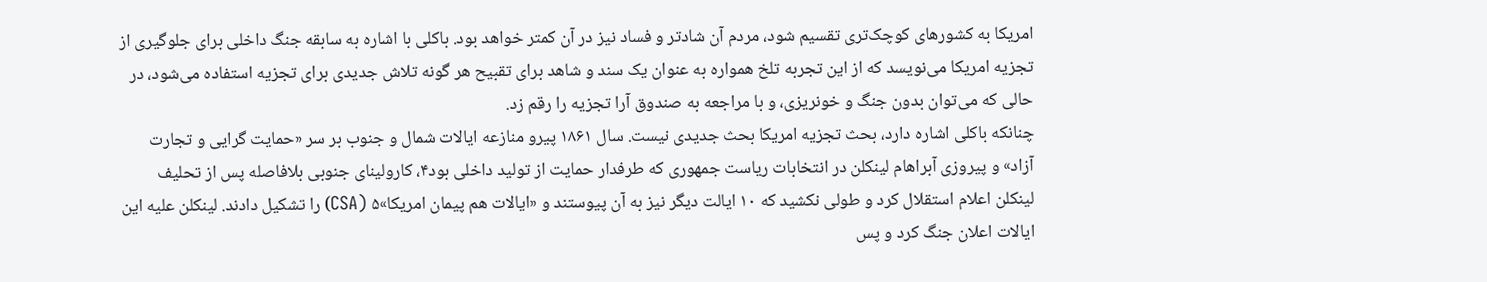امریکا به کشورهای کوچک‌تری تقسیم شود، مردم آن شادتر و فساد نیز در آن کمتر خواهد بود. باکلی با اشاره به سابقه جنگ داخلی برای جلوگیری از تجزیه امریکا می‌نویسد که از این تجربه تلخ همواره به عنوان یک سند و شاهد برای تقبیح هر گونه تلاش جدیدی برای تجزیه استفاده می‌شود، در حالی که می‌توان بدون جنگ و خونریزی، و با مراجعه به صندوق آرا تجزیه را رقم زد.
چنانکه باکلی اشاره دارد، بحث تجزیه امریکا بحث جدیدی نیست. سال ۱۸۶۱ پیرو منازعه ایالات شمال و جنوب بر سر «حمایت گرایی و تجارت آزاد» و پیروزی آبراهام لینکلن در انتخابات ریاست جمهوری که طرفدار حمایت از تولید داخلی بود۴، کارولینای جنوبی بلافاصله پس از تحلیف لینکلن اعلام استقلال کرد و طولی نکشید که ۱۰ ایالت دیگر نیز به آن پیوستند و «ایالات هم پیمان امریکا»CSA) ۵) را تشکیل دادند. لینکلن علیه این ایالات اعلان جنگ کرد و پس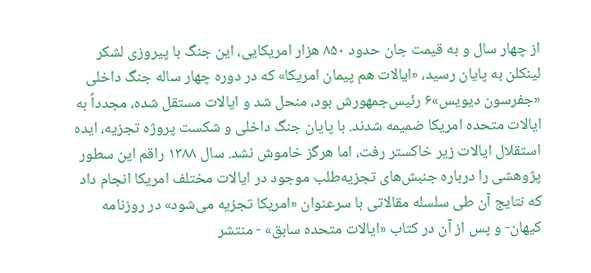از چهار سال و به قیمت جان حدود ۸۵۰ هزار امریکایی، این جنگ با پیروزی لشکر لینکلن به پایان رسید، «ایالات هم پیمان امریکا» که در دوره چهار ساله جنگ داخلی «جفرسون دیویس»۶ رئیس‌جمهورش بود، منحل شد و ایالات مستقل شده، مجدداً به ایالات متحده امریکا ضمیمه شدند. با پایان جنگ داخلی و شکست پروژه تجزیه، ایده استقلال ایالات زیر خاکستر رفت، اما هرگز خاموش نشد. سال ۱۳۸۸ راقم این سطور پژوهشی را درباره جنبش‌های تجزیه‌طلب موجود در ایالات مختلف امریکا انجام داد که نتایج آن طی سلسله مقالاتی با سرعنوان «امریکا تجزیه می‌شود» در روزنامه کیهان- و پس از آن در کتاب «ایالات متحده سابق» - منتشر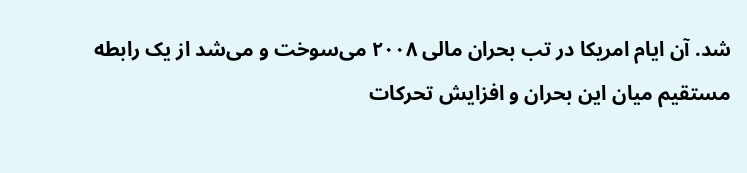شد. آن ایام امریکا در تب بحران مالی ۲۰۰۸ می‌سوخت و می‌شد از یک رابطه مستقیم میان این بحران و افزایش تحرکات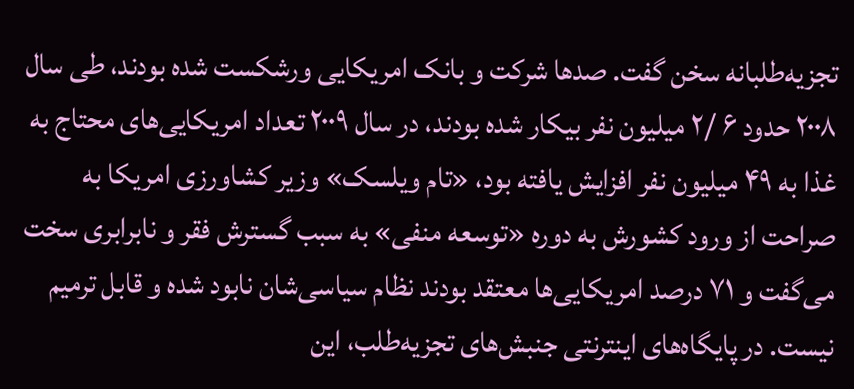تجزیه‌طلبانه سخن گفت. صدها شرکت و بانک امریکایی ورشکست شده بودند، طی سال ۲۰۰۸ حدود ۶ /۲ میلیون نفر بیکار شده بودند، در سال ۲۰۰۹ تعداد امریکایی‌های محتاج به غذا به ۴۹ میلیون نفر افزایش یافته بود، «تام ویلسک» وزیر کشاورزی امریکا به صراحت از ورود کشورش به دوره «توسعه منفی» به سبب گسترش فقر و نابرابری سخت می‌گفت و ۷۱ درصد امریکایی‌ها معتقد بودند نظام سیاسی‌شان نابود شده و قابل ترمیم نیست. در پایگاه‌های اینترنتی جنبش‌های تجزیه‌طلب، این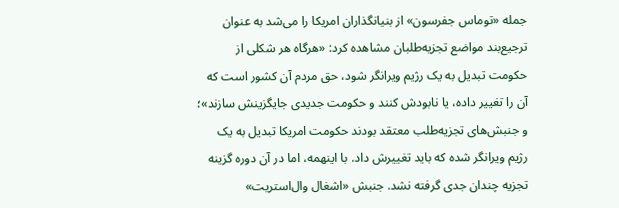جمله «توماس جفرسون» از بنیانگذاران امریکا را می‌شد به عنوان ترجیع‌بند مواضع تجزیه‌طلبان مشاهده کرد: «هرگاه هر شکلی از حکومت تبدیل به یک رژیم ویرانگر شود، حق مردم آن کشور است که آن را تغییر داده، یا نابودش کنند و حکومت جدیدی جایگزینش سازند»؛ و جنبش‌های تجزیه‌طلب معتقد بودند حکومت امریکا تبدیل به یک رژیم ویرانگر شده که باید تغییرش داد. با اینهمه، اما در آن دوره گزینه تجزیه چندان جدی گرفته نشد. جنبش «اشغال وال‌استریت»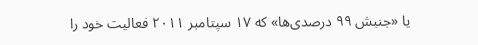یا «جنبش ۹۹ درصدی‌ها» که ۱۷ سپتامبر ۲۰۱۱ فعالیت خود را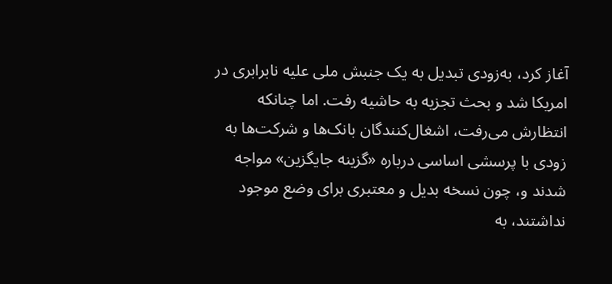آغاز کرد، به‌زودی تبدیل به یک جنبش ملی علیه نابرابری در امریکا شد و بحث تجزیه به حاشیه رفت. اما چنانکه انتظارش می‌رفت، اشغال‌کنندگان بانک‌ها و شرکت‌ها به زودی با پرسشی اساسی درباره «گزینه جایگزین» مواجه شدند و، چون نسخه بدیل و معتبری برای وضع موجود نداشتند، به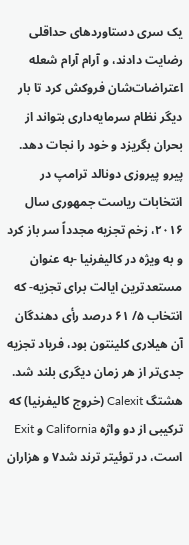یک سری دستاوردهای حداقلی رضایت دادند، و آرام آرام شعله اعتراضات‌شان فروکش کرد تا بار دیگر نظام سرمایه‌داری بتواند از بحران بگریزد و خود را نجات دهد.
پیرو پیروزی دونالد ترامپ در انتخابات ریاست جمهوری سال ۲۰۱۶، زخم تجزیه مجدداً سر باز کرد و به ویژه در کالیفرنیا -به عنوان مستعدترین ایالت برای تجزیه- که انتخاب ۵/ ۶۱ درصد رأی دهندگان آن هیلاری کلینتون بود، فریاد تجزیه جدی‌تر از هر زمان دیگری بلند شد. هشتگ Calexit (خروج کالیفرنیا) که ترکیبی از دو واژه California و Exit است، در توئیتر ترند شد۷ و هزاران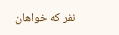نفر که خواهان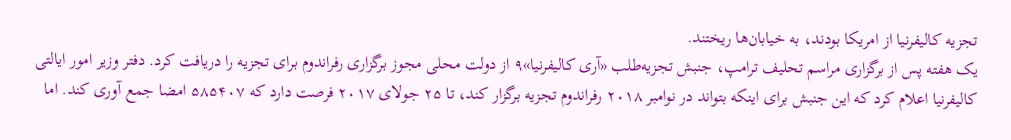تجزیه کالیفرنیا از امریکا بودند، به خیابان‌ها ریختند.
یک هفته پس از برگزاری مراسم تحلیف ترامپ، جنبش تجزیه‌طلب «آری کالیفرنیا»۹ از دولت محلی مجوز برگزاری رفراندوم برای تجزیه را دریافت کرد. دفتر وزیر امور ایالتی کالیفرنیا اعلام کرد که این جنبش برای اینکه بتواند در نوامبر ۲۰۱۸ رفراندوم تجزیه برگزار کند، تا ۲۵ جولای ۲۰۱۷ فرصت دارد که ۵۸۵۴۰۷ امضا جمع آوری کند. اما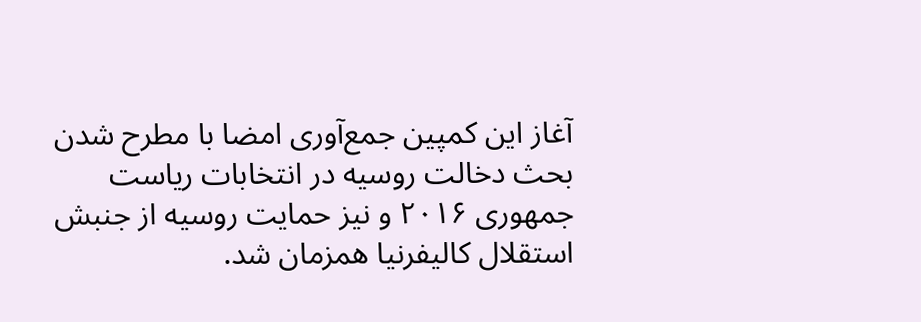آغاز این کمپین جمع‌آوری امضا با مطرح شدن بحث دخالت روسیه در انتخابات ریاست جمهوری ۲۰۱۶ و نیز حمایت روسیه از جنبش استقلال کالیفرنیا همزمان شد.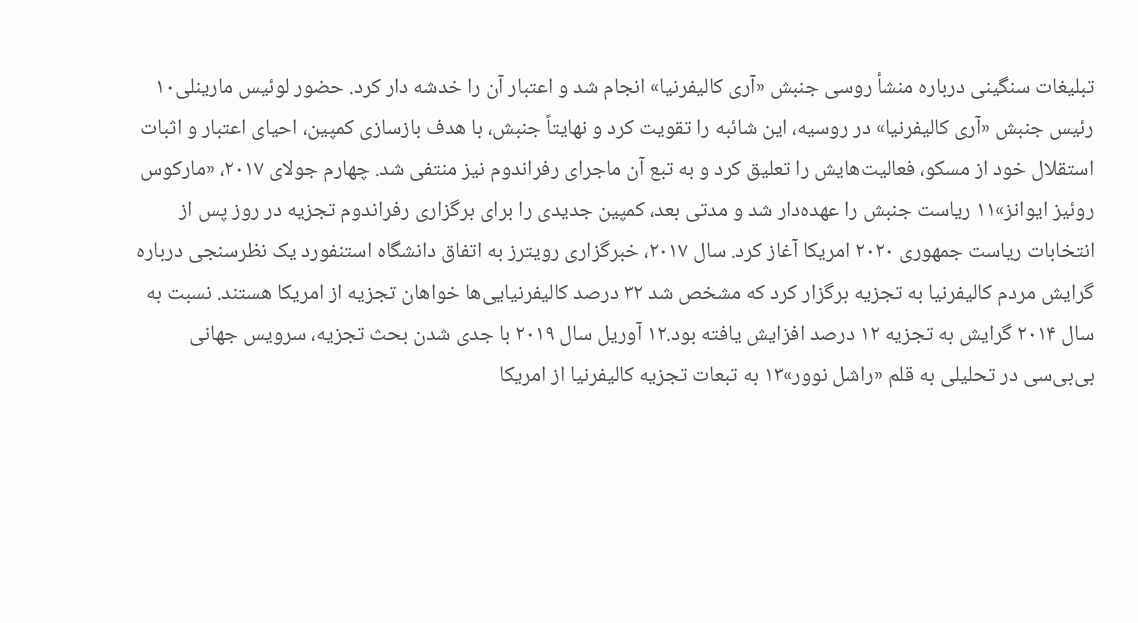تبلیغات سنگینی درباره منشأ روسی جنبش «آری کالیفرنیا» انجام شد و اعتبار آن را خدشه دار کرد. حضور لوئیس مارینلی۱۰ رئیس جنبش «آری کالیفرنیا» در روسیه، این شائبه را تقویت کرد و نهایتاً جنبش، با هدف بازسازی کمپین، احیای اعتبار و اثبات استقلال خود از مسکو، فعالیت‌هایش را تعلیق کرد و به تبع آن ماجرای رفراندوم نیز منتفی شد. چهارم جولای ۲۰۱۷، «مارکوس روئیز ایوانز»۱۱ ریاست جنبش را عهده‌دار شد و مدتی بعد، کمپین جدیدی را برای برگزاری رفراندوم تجزیه در روز پس از انتخابات ریاست جمهوری ۲۰۲۰ امریکا آغاز کرد. سال ۲۰۱۷، خبرگزاری رویترز به اتفاق دانشگاه استنفورد یک نظرسنجی درباره گرایش مردم کالیفرنیا به تجزیه برگزار کرد که مشخص شد ۳۲ درصد کالیفرنیایی‌ها خواهان تجزیه از امریکا هستند. نسبت به سال ۲۰۱۴ گرایش به تجزیه ۱۲ درصد افزایش یافته بود.۱۲ آوریل سال ۲۰۱۹ با جدی شدن بحث تجزیه، سرویس جهانی بی‌بی‌سی در تحلیلی به قلم «راشل نوور»۱۳ به تبعات تجزیه کالیفرنیا از امریکا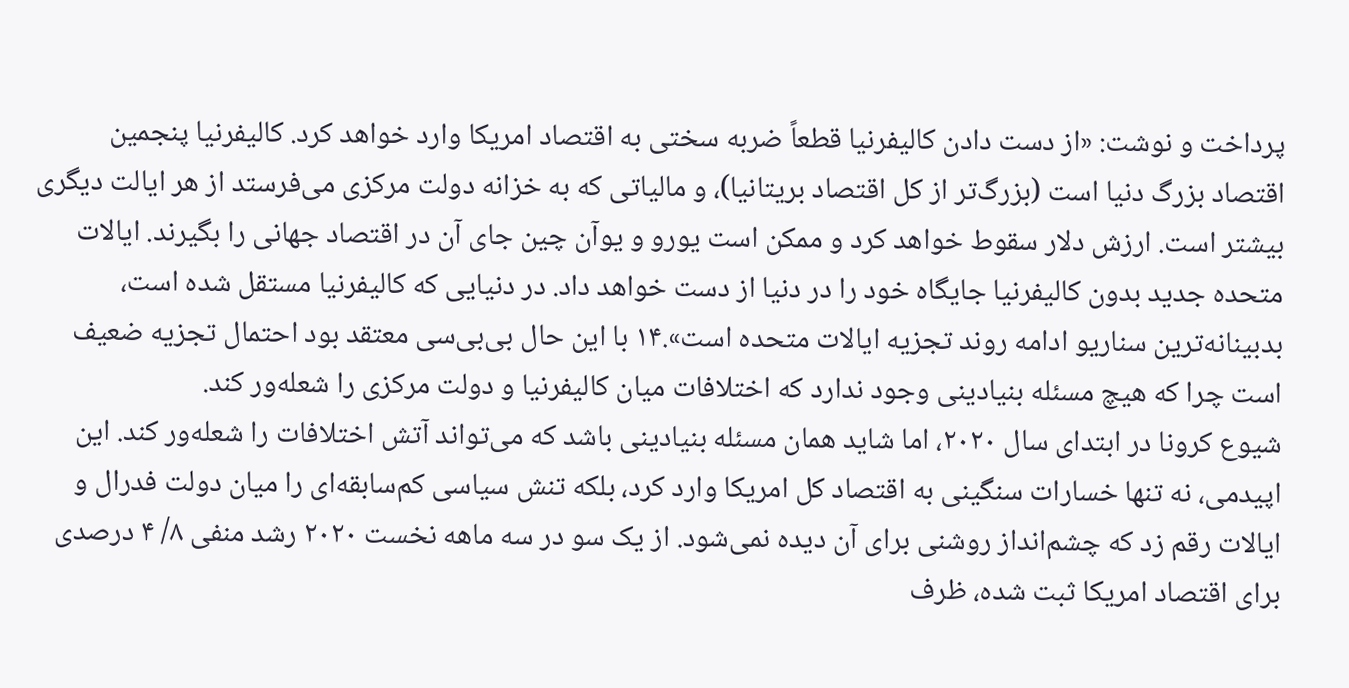پرداخت و نوشت: «از دست دادن کالیفرنیا قطعاً ضربه سختی به اقتصاد امریکا وارد خواهد کرد. کالیفرنیا پنجمین اقتصاد بزرگ دنیا است (بزرگ‌تر از کل اقتصاد بریتانیا)، و مالیاتی که به خزانه دولت مرکزی می‌فرستد از هر ایالت دیگری بیشتر است. ارزش دلار سقوط خواهد کرد و ممکن است یورو و یوآن چین جای آن در اقتصاد جهانی را بگیرند. ایالات متحده جدید بدون کالیفرنیا جایگاه خود را در دنیا از دست خواهد داد. در دنیایی که کالیفرنیا مستقل شده است، بدبینانه‌ترین سناریو ادامه روند تجزیه ایالات متحده است».۱۴ با این حال بی‌بی‌سی معتقد بود احتمال تجزیه ضعیف است چرا که هیچ مسئله بنیادینی وجود ندارد که اختلافات میان کالیفرنیا و دولت مرکزی را شعله‌ور کند.
شیوع کرونا در ابتدای سال ۲۰۲۰، اما شاید همان مسئله بنیادینی باشد که می‌تواند آتش اختلافات را شعله‌ور کند. این اپیدمی، نه تنها خسارات سنگینی به اقتصاد کل امریکا وارد کرد، بلکه تنش سیاسی کم‌سابقه‌ای را میان دولت فدرال و ایالات رقم زد که چشم‌انداز روشنی برای آن دیده نمی‌شود. از یک سو در سه ماهه نخست ۲۰۲۰ رشد منفی ۸/ ۴ درصدی برای اقتصاد امریکا ثبت شده، ظرف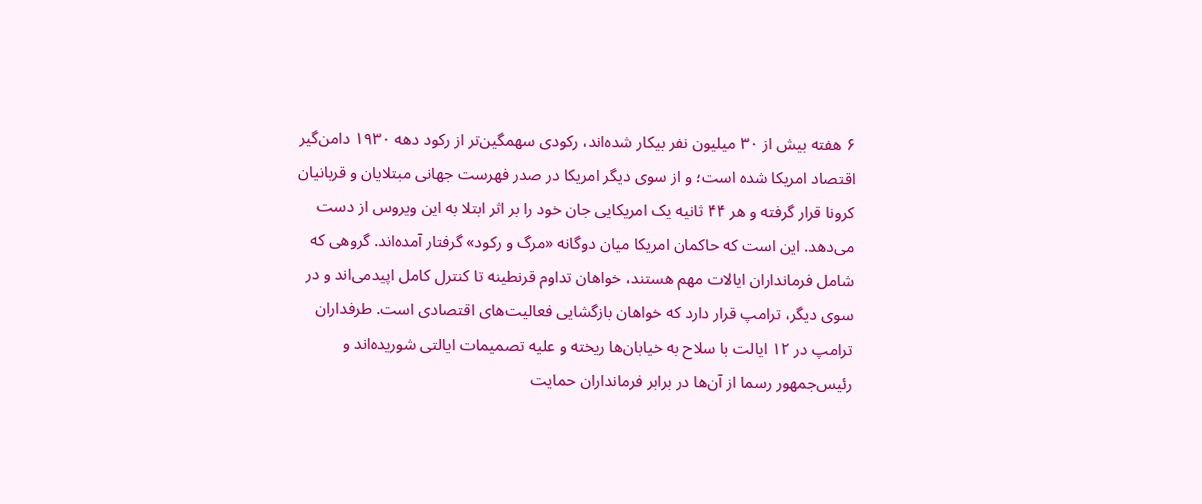۶ هفته بیش از ۳۰ میلیون نفر بیکار شده‌اند، رکودی سهمگین‌تر از رکود دهه ۱۹۳۰ دامن‌گیر اقتصاد امریکا شده است؛ و از سوی دیگر امریکا در صدر فهرست جهانی مبتلایان و قربانیان کرونا قرار گرفته و هر ۴۴ ثانیه یک امریکایی جان خود را بر اثر ابتلا به این ویروس از دست می‌دهد. این است که حاکمان امریکا میان دوگانه «مرگ و رکود» گرفتار آمده‌اند. گروهی که شامل فرمانداران ایالات مهم هستند، خواهان تداوم قرنطینه تا کنترل کامل اپیدمی‌اند و در سوی دیگر، ترامپ قرار دارد که خواهان بازگشایی فعالیت‌های اقتصادی است. طرفداران ترامپ در ۱۲ ایالت با سلاح به خیابان‌ها ریخته و علیه تصمیمات ایالتی شوریده‌اند و رئیس‌جمهور رسما از آن‌ها در برابر فرمانداران حمایت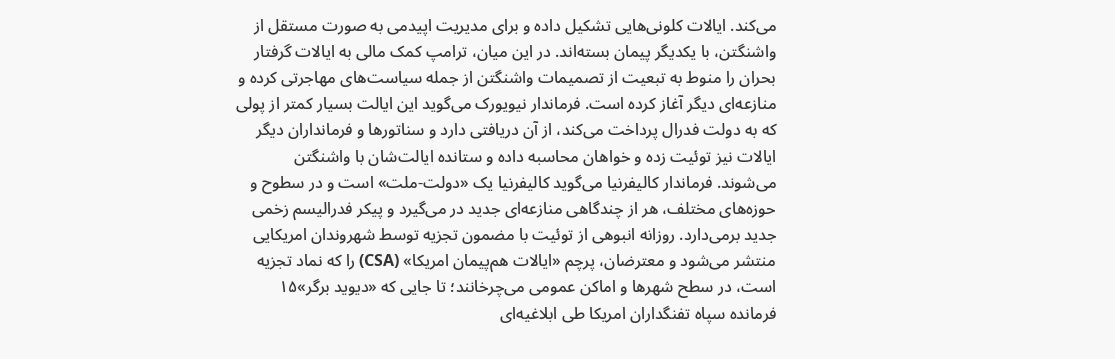می‌کند. ایالات کلونی‌هایی تشکیل داده و برای مدیریت اپیدمی به صورت مستقل از واشنگتن، با یکدیگر پیمان بسته‌اند. در این میان، ترامپ کمک مالی به ایالات گرفتار بحران را منوط به تبعیت از تصمیمات واشنگتن از جمله سیاست‌های مهاجرتی کرده و منازعه‌ای دیگر آغاز کرده است. فرماندار نیویورک می‌گوید این ایالت بسیار کمتر از پولی که به دولت فدرال پرداخت می‌کند، از آن دریافتی دارد و سناتورها و فرمانداران دیگر ایالات نیز توئیت زده و خواهان محاسبه داده و ستانده ایالت‌شان با واشنگتن می‌شوند. فرماندار کالیفرنیا می‌گوید کالیفرنیا یک «دولت-ملت» است و در سطوح و حوزه‌های مختلف، هر از چندگاهی منازعه‌ای جدید در می‌گیرد و پیکر فدرالیسم زخمی جدید برمی‌دارد. روزانه انبوهی از توئیت با مضمون تجزیه توسط شهروندان امریکایی منتشر می‌شود و معترضان، پرچم «ایالات هم‌پیمان امریکا» (CSA) را که نماد تجزیه است، در سطح شهرها و اماکن عمومی می‌چرخانند؛ تا جایی که «دیوید برگر»۱۵ فرمانده سپاه تفنگداران امریکا طی ابلاغیه‌ای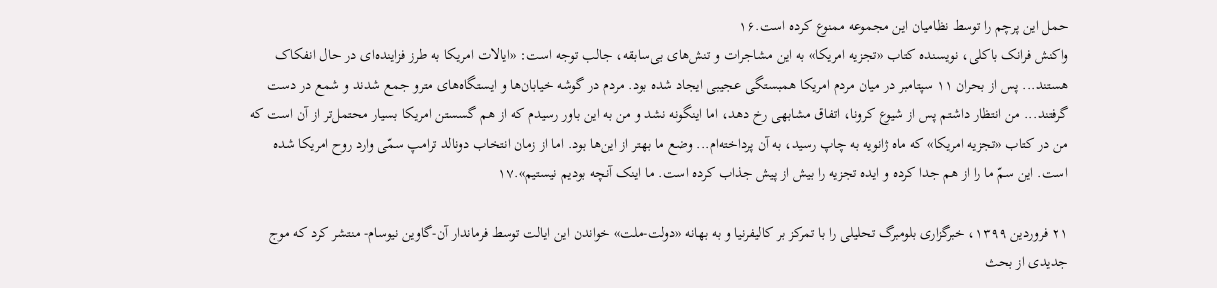حمل این پرچم را توسط نظامیان این مجموعه ممنوع کرده است.۱۶
واکنش فرانک باکلی، نویسنده کتاب «تجزیه امریکا» به این مشاجرات و تنش‌های بی‌سابقه، جالب توجه است: «ایالات امریکا به طرز فزاینده‌ای در حال انفکاک هستند... پس از بحران ۱۱ سپتامبر در میان مردم امریکا همبستگی عجیبی ایجاد شده بود. مردم در گوشه خیابان‌ها و ایستگاه‌های مترو جمع شدند و شمع در دست گرفتند... من انتظار داشتم پس از شیوع کرونا، اتفاق مشابهی رخ دهد، اما اینگونه نشد و من به این باور رسیدم که از هم گسستن امریکا بسیار محتمل‌تر از آن است که من در کتاب «تجزیه امریکا» که ماه ژانویه به چاپ رسید، به آن پرداخته‌ام... وضع ما بهتر از این‌ها بود. اما از زمان انتخاب دونالد ترامپ سمّی وارد روح امریکا شده است. این سمّ ما را از هم جدا کرده و ایده تجزیه را بیش از پیش جذاب کرده است. ما اینک آنچه بودیم نیستیم».۱۷

۲۱ فروردین ۱۳۹۹، خبرگزاری بلومبرگ تحلیلی را با تمرکز بر کالیفرنیا و به بهانه «دولت-ملت» خواندن این ایالت توسط فرماندار آن-گاوین نیوسام- منتشر کرد که موج جدیدی از بحث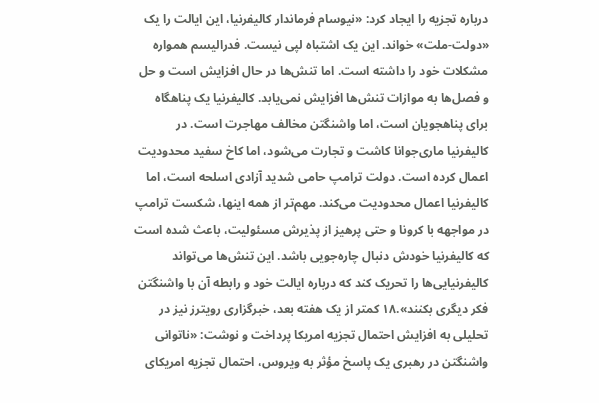درباره تجزیه را ایجاد کرد: «نیوسام فرماندار کالیفرنیا، این ایالت را یک «دولت-ملت» خواند. این یک اشتباه لپی نیست. فدرالیسم همواره مشکلات خود را داشته است. اما تنش‌ها در حال افزایش است و حل و فصل‌ها به موازات تنش‌ها افزایش نمی‌یابد. کالیفرنیا یک پناهگاه برای پناهجویان است، اما واشنگتن مخالف مهاجرت است. در کالیفرنیا ماری‌جوانا کاشت و تجارت می‌شود، اما کاخ سفید محدودیت اعمال کرده است. دولت ترامپ حامی شدید آزادی اسلحه است، اما کالیفرنیا اعمال محدودیت می‌کند. مهم‌تر از همه اینها، شکست ترامپ در مواجهه با کرونا و حتی پرهیز از پذیرش مسئولیت، باعث شده است که کالیفرنیا خودش دنبال چاره‌جویی باشد. این تنش‌ها می‌تواند کالیفرنیایی‌ها را تحریک کند که درباره ایالت خود و رابطه آن با واشنگتن فکر دیگری بکنند».۱۸ کمتر از یک هفته بعد، خبرگزاری رویترز نیز در تحلیلی به افزایش احتمال تجزیه امریکا پرداخت و نوشت: «ناتوانی واشنگتن در رهبری یک پاسخ مؤثر به ویروس، احتمال تجزیه امریکای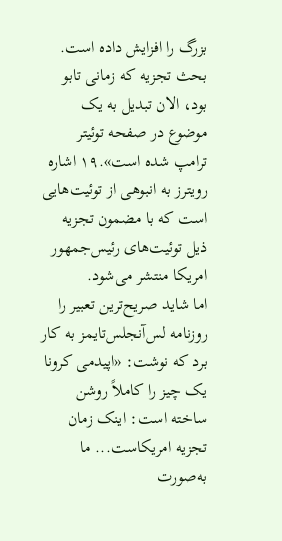بزرگ را افزایش داده است. بحث تجزیه که زمانی تابو بود، الان تبدیل به یک موضوع در صفحه توئیتر ترامپ شده است».۱۹ اشاره رویترز به انبوهی از توئیت‌هایی است که با مضمون تجزیه ذیل توئیت‌های رئیس‌جمهور امریکا منتشر می‌شود.
اما شاید صریح‌ترین تعبیر را روزنامه لس‌آنجلس‌تایمز به کار برد که نوشت: «اپیدمی کرونا یک چیز را کاملاً روشن ساخته است: اینک زمان تجزیه امریکاست... ما به‌صورت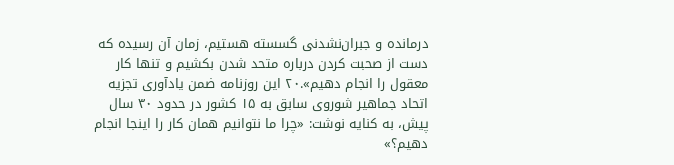درمانده و جبران‌نشدنی گسسته هستیم، زمان آن رسیده که دست از صحبت کردن درباره متحد شدن بکشیم و تنها کار معقول را انجام دهیم».۲۰ این روزنامه ضمن یادآوری تجزیه اتحاد جماهیر شوروی سابق به ۱۵ کشور در حدود ۳۰ سال پیش، به کنایه نوشت: «چرا ما نتوانیم همان کار را اینجا انجام دهیم؟»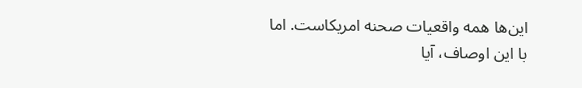این‌ها همه واقعیات صحنه امریکاست. اما با این اوصاف، آیا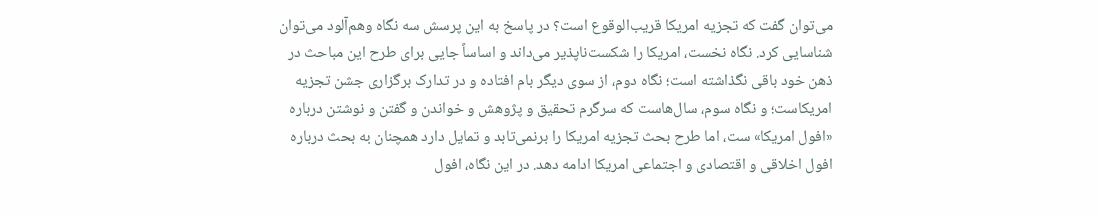می‌توان گفت که تجزیه امریکا قریب‌الوقوع است؟ در پاسخ به این پرسش سه نگاه وهم‌آلود می‌توان شناسایی کرد. نگاه نخست، امریکا را شکست‌ناپذیر می‌داند و اساساً جایی برای طرح این مباحث در ذهن خود باقی نگذاشته است؛ نگاه دوم، از سوی دیگر بام افتاده و در تدارک برگزاری جشن تجزیه امریکاست؛ و نگاه سوم، سال‌هاست که سرگرم تحقیق و پژوهش و خواندن و گفتن و نوشتن درباره «افول امریکا» ست، اما طرح بحث تجزیه امریکا را برنمی‌تابد و تمایل دارد همچنان به بحث درباره افول اخلاقی و اقتصادی و اجتماعی امریکا ادامه دهد. در این نگاه، افول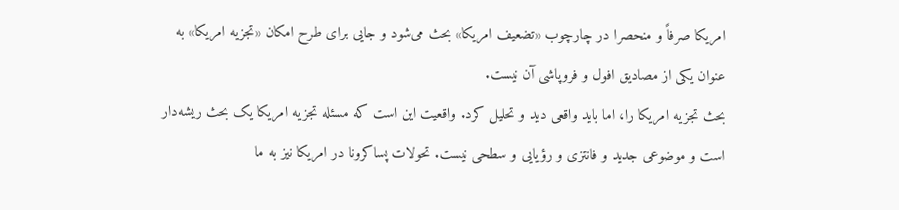امریکا صرفاً و منحصرا در چارچوب «تضعیف امریکا» بحث می‌شود و جایی برای طرح امکان «تجزیه امریکا» به عنوان یکی از مصادیق افول و فروپاشی آن نیست.
بحث تجزیه امریکا را، اما باید واقعی دید و تحلیل کرد. واقعیت این است که مسئله تجزیه امریکا یک بحث ریشه‌دار است و موضوعی جدید و فانتزی و رؤیایی و سطحی نیست. تحولات پساکرونا در امریکا نیز به ما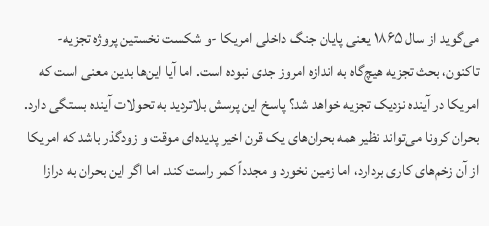می‌گوید از سال ۱۸۶۵ یعنی پایان جنگ داخلی امریکا -و شکست نخستین پروژه تجزیه- تاکنون، بحث تجزیه هیچ‌گاه به اندازه امروز جدی نبوده است. اما آیا این‌ها بدین معنی است که امریکا در آینده نزدیک تجزیه خواهد شد؟ پاسخ این پرسش بلاتردید به تحولات آینده بستگی دارد. بحران کرونا می‌تواند نظیر همه بحران‌های یک قرن اخیر پدیده‌ای موقت و زودگذر باشد که امریکا از آن زخم‌های کاری بردارد، اما زمین نخورد و مجدداً کمر راست کند. اما اگر این بحران به درازا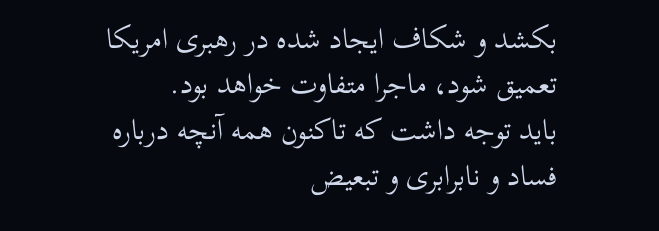بکشد و شکاف ایجاد شده در رهبری امریکا تعمیق شود، ماجرا متفاوت خواهد بود.
باید توجه داشت که تاکنون همه آنچه درباره فساد و نابرابری و تبعیض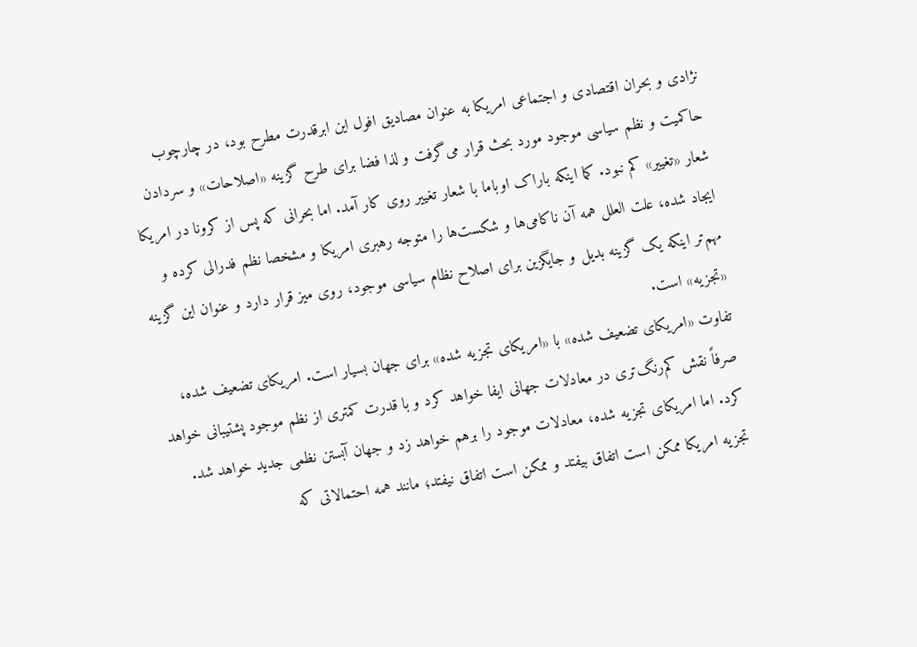نژادی و بحران اقتصادی و اجتماعی امریکا به عنوان مصادیق افول این ابرقدرت مطرح بود، در چارچوب حاکمیت و نظم سیاسی موجود مورد بحث قرار می‌گرفت و لذا فضا برای طرح گزینه «اصلاحات» و سردادن شعار «تغییر» کم نبود. کما اینکه باراک اوباما با شعار تغییر روی کار آمد. اما بحرانی که پس از کرونا در امریکا ایجاد شده، علت العلل همه آن ناکامی‌ها و شکست‌ها را متوجه رهبری امریکا و مشخصا نظم فدرالی کرده و مهم‌تر اینکه یک گزینه بدیل و جایگزین برای اصلاح نظام سیاسی موجود، روی میز قرار دارد و عنوان این گزینه «تجزیه» است.
تفاوت «امریکای تضعیف شده» با «امریکای تجزیه شده» برای جهان بسیار است. امریکای تضعیف شده، صرفاً نقش کم‌رنگ‌تری در معادلات جهانی ایفا خواهد کرد و با قدرت کمتری از نظم موجود پشتیبانی خواهد کرد. اما امریکای تجزیه شده، معادلات موجود را برهم خواهد زد و جهان آبستن نظمی جدید خواهد شد.
تجزیه امریکا ممکن است اتفاق بیفتد و ممکن است اتفاق نیفتد؛ مانند همه احتمالاتی که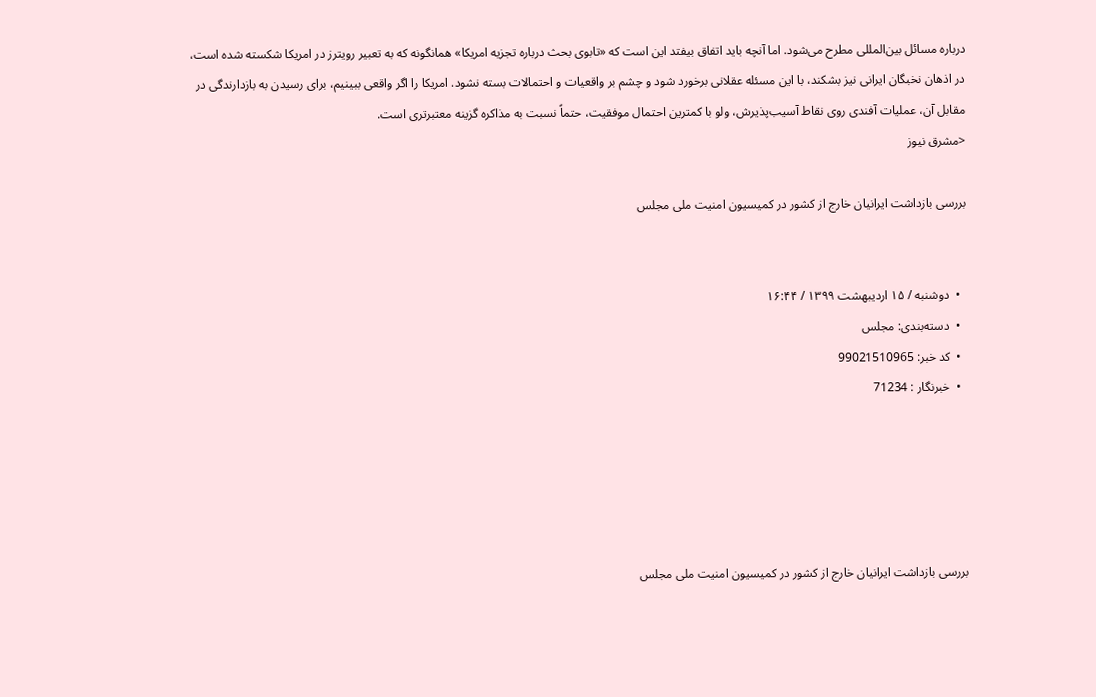درباره مسائل بین‌المللی مطرح می‌شود. اما آنچه باید اتفاق بیفتد این است که «تابوی بحث درباره تجزیه امریکا» همانگونه که به تعبیر رویترز در امریکا شکسته شده است، در اذهان نخبگان ایرانی نیز بشکند، با این مسئله عقلانی برخورد شود و چشم بر واقعیات و احتمالات بسته نشود. امریکا را اگر واقعی ببینیم، برای رسیدن به بازدارندگی در مقابل آن، عملیات آفندی روی نقاط آسیب‌پذیرش، ولو با کمترین احتمال موفقیت، حتماً نسبت به مذاکره گزینه معتبرتری است.
<مشرق نیوز

بررسی بازداشت ایرانیان خارج از کشور در کمیسیون امنیت ملی مجلس


  •  دوشنبه / ۱۵ اردیبهشت ۱۳۹۹ / ۱۶:۴۴
  •  دسته‌بندی: مجلس
  •  کد خبر: 99021510965
  •  خبرنگار : 71234





بررسی بازداشت ایرانیان خارج از کشور در کمیسیون امنیت ملی مجلس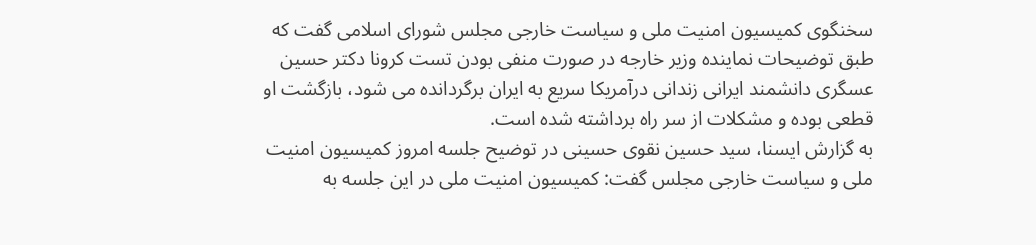سخنگوی کمیسیون امنیت ملی و سیاست خارجی مجلس شورای اسلامی گفت که طبق توضیحات نماینده وزیر خارجه در صورت منفی بودن تست کرونا دکتر حسین عسگری دانشمند ایرانی زندانی درآمریکا سریع به ایران برگردانده می شود، بازگشت او قطعی بوده و مشکلات از سر راه برداشته شده است.
به گزارش ایسنا، سید حسین نقوی حسینی در توضیح جلسه امروز کمیسیون امنیت ملی و سیاست خارجی مجلس گفت: کمیسیون امنیت ملی در این جلسه به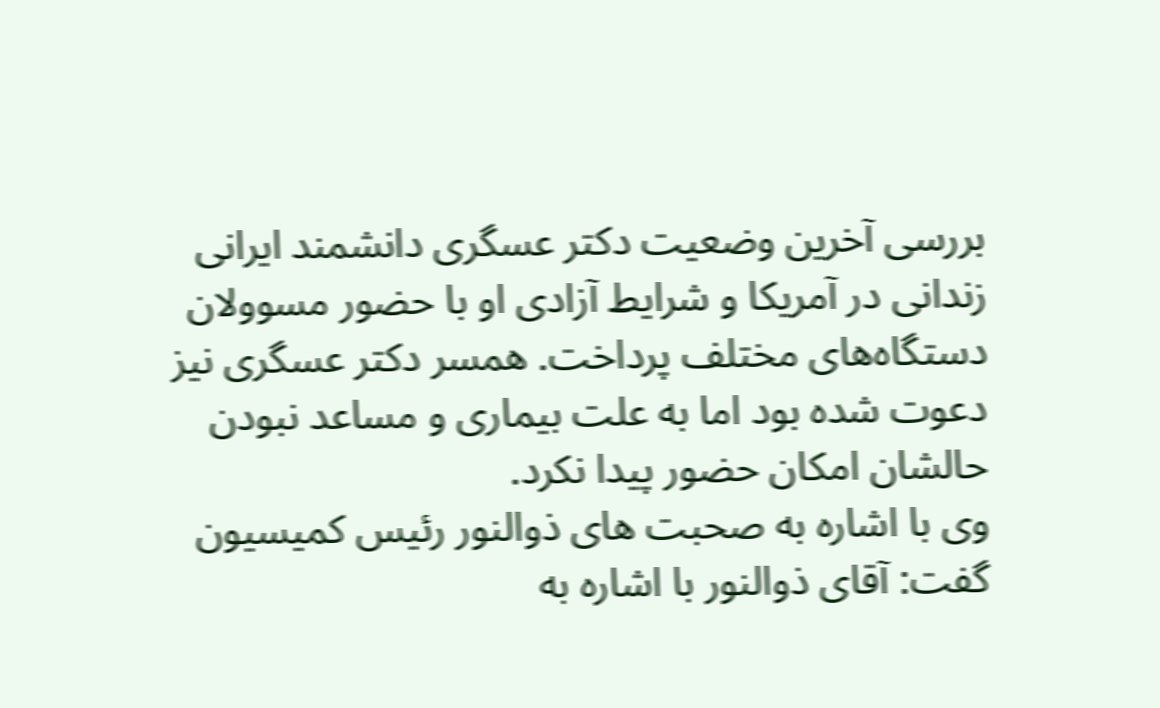بررسی آخرین وضعیت دکتر عسگری دانشمند ایرانی زندانی در آمریکا و شرایط آزادی او با حضور مسوولان دستگاه‌های مختلف پرداخت. همسر دکتر عسگری نیز دعوت شده بود اما به علت بیماری و مساعد نبودن حالشان امکان حضور پیدا نکرد.
وی با اشاره به صحبت های ذوالنور رئیس کمیسیون گفت: آقای ذوالنور با اشاره به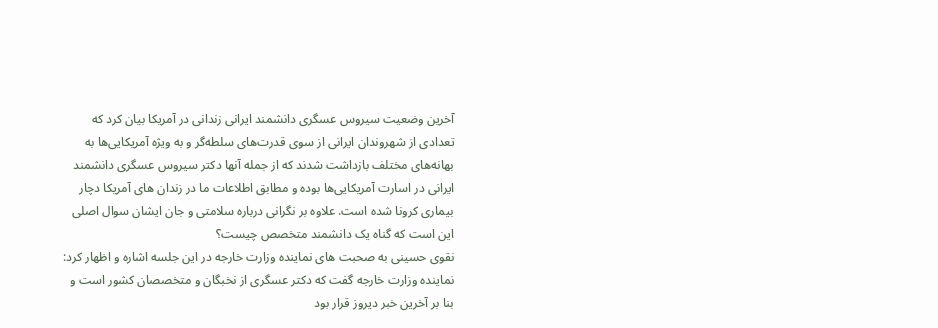آخرین وضعیت سیروس عسگری دانشمند ایرانی زندانی در آمریکا بیان کرد که تعدادی از شهروندان ایرانی از سوی قدرت‌های سلطه‌گر و به ویژه آمریکایی‌ها به بهانه‌های مختلف بازداشت شدند که از جمله آنها دکتر سیروس عسگری دانشمند ایرانی در اسارت آمریکایی‌ها بوده و مطابق اطلاعات ما در زندان های آمریکا دچار بیماری کرونا شده است. علاوه بر نگرانی درباره سلامتی و جان ایشان سوال اصلی این است که گناه یک دانشمند متخصص چیست؟
نقوی حسینی به صحبت های نماینده وزارت خارجه در این جلسه اشاره و اظهار کرد: نماینده وزارت خارجه گفت که دکتر عسگری از نخبگان و متخصصان کشور است و بنا بر آخرین خبر دیروز قرار بود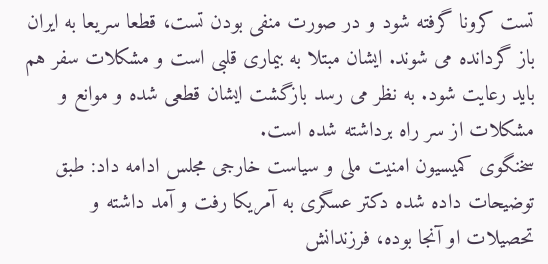تست کرونا گرفته شود و در صورت منفی بودن تست، قطعا سریعا به ایران باز گردانده می شوند. ایشان مبتلا به بیماری قلبی است و مشکلات سفر هم باید رعایت شود. به نظر می رسد بازگشت ایشان قطعی شده و موانع و مشکلات از سر راه برداشته شده است.
سخنگوی کمیسیون امنیت ملی و سیاست خارجی مجلس ادامه داد: طبق توضیحات داده شده دکتر عسگری به آمریکا رفت و آمد داشته و تحصیلات او آنجا بوده، فرزندانش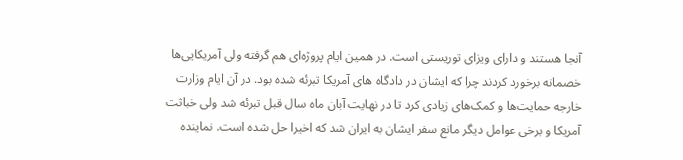آنجا هستند و دارای ویزای توریستی است. در همین ایام پروژه‌ای هم گرفته ولی آمریکایی‌ها خصمانه برخورد کردند چرا که ایشان در دادگاه های آمریکا تبرئه شده بود. در آن ایام وزارت خارجه حمایت‌ها و کمک‌های زیادی کرد تا در نهایت آبان ماه سال قبل تبرئه شد ولی خباثت آمریکا و برخی عوامل دیگر مانع سفر ایشان به ایران شد که اخیرا حل شده است. نماینده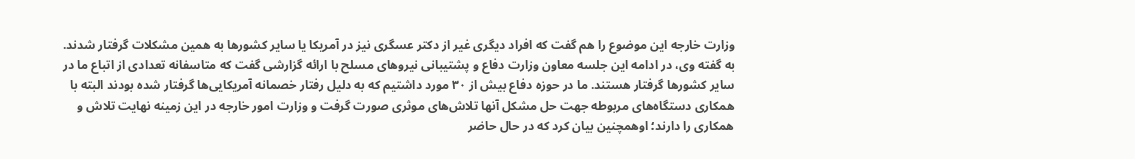وزارت خارجه این موضوع را هم گفت که افراد دیگری غیر از دکتر عسگری نیز در آمریکا یا سایر کشورها به همین مشکلات گرفتار شدند.
به گفته وی، در ادامه این جلسه معاون وزارت دفاع و پشتیبانی نیروهای مسلح با ارائه گزارشی گفت که متاسفانه تعدادی از اتباع ما در سایر کشورها گرفتار هستند. ما در حوزه دفاع بیش از ۳۰ مورد داشتیم که به دلیل رفتار خصمانه آمریکایی‌ها گرفتار شده بودند البته با همکاری دستگاه‌های مربوطه جهت حل مشکل آنها تلاش‌های موثری صورت گرفت و وزارت امور خارجه در این زمینه نهایت تلاش و همکاری را دارند؛ اوهمچنین بیان کرد که در حال حاضر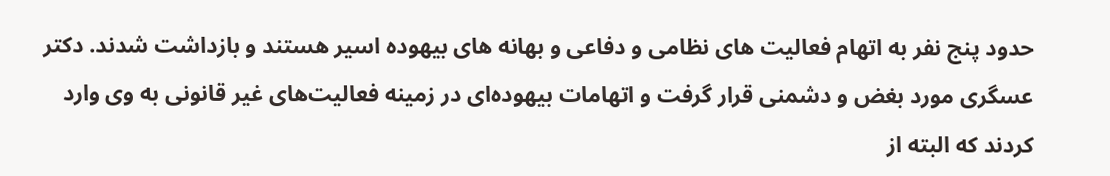حدود پنج نفر به اتهام فعالیت های نظامی و دفاعی و بهانه های بیهوده اسیر هستند و بازداشت شدند. دکتر عسگری مورد بغض و دشمنی قرار گرفت و اتهامات بیهوده‌ای در زمینه فعالیت‌های غیر قانونی به وی وارد کردند که البته از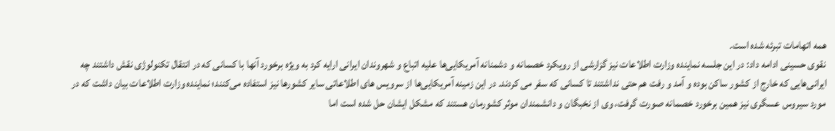همه اتهامات تبرئه شده است.
نقوی حسینی ادامه داد: در این جلسه نماینده وزارت اطلاعات نیز گزارشی از رویکرد خصمانه و دشمنانه آمریکایی‌ها علیه اتباع و شهروندان ایرانی ارایه کرد به ویژه برخورد آنها با کسانی که در انتقال تکنولوژی نقش داشتند چه ایرانی‌هایی که خارج از کشور ساکن بوده و آمد و رفت هم حتی نداشتند تا کسانی که سفر می کردند. در این زمینه آمریکایی‌ها از سرویس های اطلاعاتی سایر کشورها نیز استفاده می‌کنند؛ نماینده وزارت اطلاعات بیان داشت که در مورد سیروس عسگری نیز همین برخورد خصمانه صورت گرفت، وی از نخبگان و دانشمندان موثر کشورمان هستند که مشکل ایشان حل شده است اما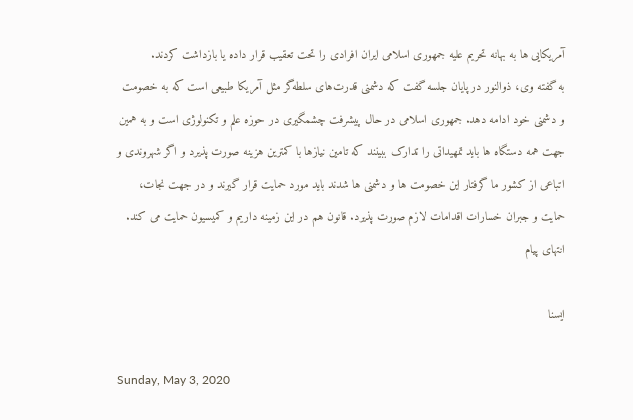آمریکایی ها به بهانه تحریم علیه جمهوری اسلامی ایران افرادی را تحت تعقیب قرار داده یا بازداشت کردند.
به گفته وی، ذوالنور در پایان جلسه گفت که دشمنی قدرت‌های سلطه‌گر مثل آمریکا طبیعی است که به خصومت و دشمنی خود ادامه دهد. جمهوری اسلامی در حال پیشرفت چشمگیری در حوزه علم و تکنولوژی است و به همین جهت همه دستگاه ها باید تمهیداتی را تدارک ببینند که تامین نیازها با کمترین هزینه صورت پذیرد و اگر شهروندی و اتباعی از کشور ما گرفتار این خصومت ها و دشمنی ها شدند باید مورد حمایت قرار گیرند و در جهت نجات، حمایت و جبران خسارات اقدامات لازم صورت پذیرد. قانون هم در این زمینه داریم و کمیسیون حمایت می کند.
انتهای پیام

ایسنا

Sunday, May 3, 2020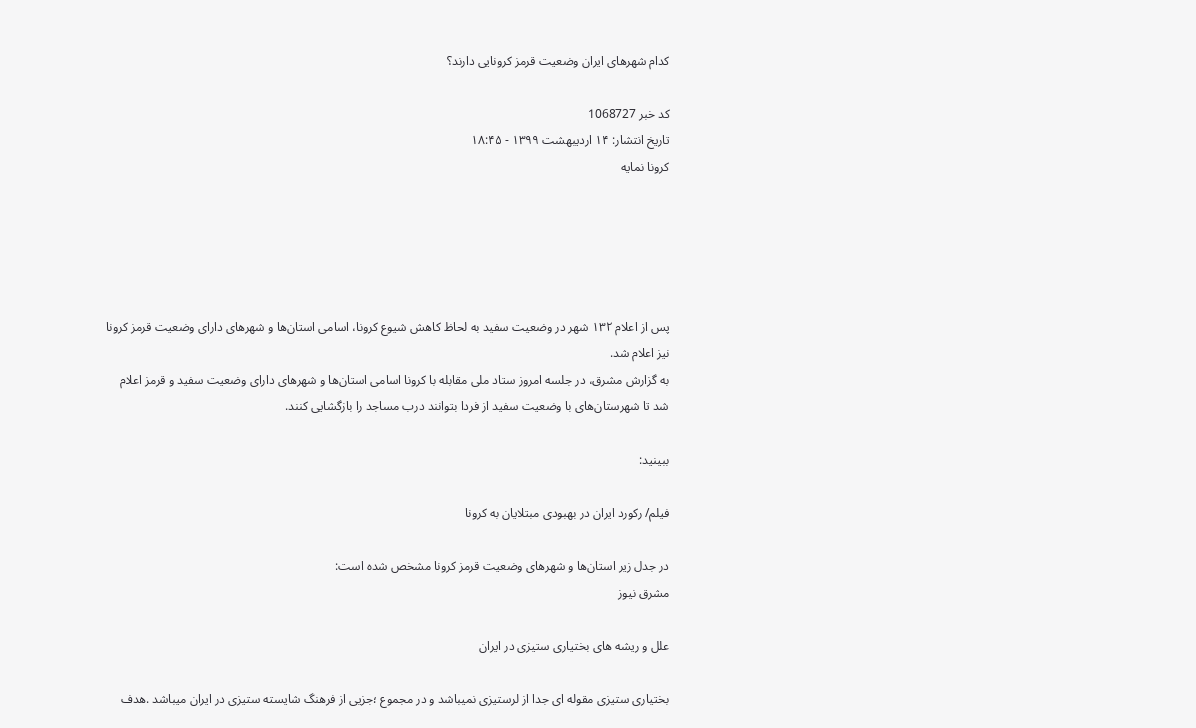کدام شهرهای ایران وضعیت قرمز کرونایی دارند؟

کد خبر 1068727
تاریخ انتشار: ۱۴ اردیبهشت ۱۳۹۹ - ۱۸:۴۵
کرونا نمایه





پس از اعلام ۱۳۲ شهر در وضعیت سفید به لحاظ کاهش شیوع کرونا، اسامی استان‌ها و شهرهای دارای وضعیت قرمز کرونا نیز اعلام شد.
به گزارش مشرق، در جلسه امروز ستاد ملی مقابله با کرونا اسامی استان‌ها و شهرهای دارای وضعیت سفید و قرمز اعلام شد تا شهرستان‌های با وضعیت سفید از فردا بتوانند درب مساجد را بازگشایی کنند.

ببینید:

فیلم/ رکورد ایران در بهبودی مبتلایان به کرونا

در جدل زیر استان‌ها و شهرهای وضعیت قرمز کرونا مشخص شده است:
مشرق نیوز

علل و ریشه های بختیاری ستیزی در ایران

بختیاری ستیزی مقوله ای جدا از لرستیزی نمیباشد و در مجموع ؛جزیی از فرهنگ شایسته ستیزی در ایران میباشد .هدف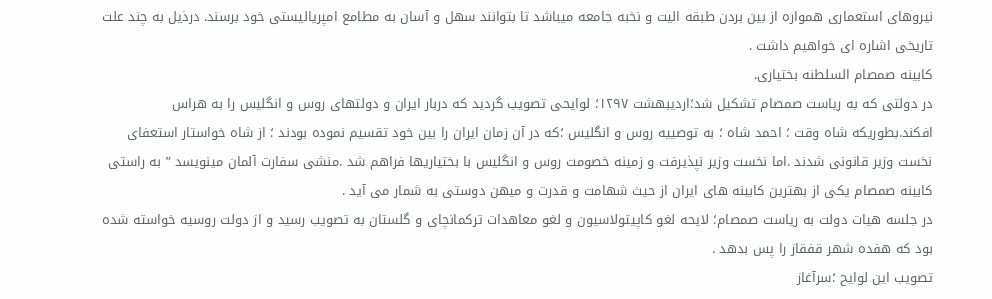نیروهای استعماری همواره از بین بردن طبقه الیت و نخبه جامعه میباشد تا بتوانند سهل و آسان به مطامع امپریالیستی خود برسند. درذیل به چند علت تاریخی اشاره ای خواهیم داشت .
کابینه صمصام السلطنه بختیاری.
در دولتی که به ریاست صمصام تشکیل شد؛اردیبهشت ۱۲۹۷؛ لوایحی تصویب گردید که دربار ایران و دولتهای روس و انگلیس را به هراس افکند.بطوریکه شاه وقت ؛ احمد شاه ؛ به توصییه روس و انگلیس ؛که در آن زمان ایران را بین خود تقسیم نموده بودند ؛ از شاه خواستار استعفای نخست وزیر قانونی شدند .اما نخست وزیر نپذیرفت و زمینه خصومت روس و انگلیس با بختیاریها فراهم شد .منشی سفارت آلمان مینویسد ” به راستی کابینه صمصام یکی از بهترین کابینه های ایران از حیث شهامت و قدرت و میهن دوستی به شمار می آید .
در جلسه هیات دولت به ریاست صمصام؛ لایحه لغو کاپیتولاسیون و لغو معاهدات ترکمانچای و گلستان به تصویب رسید و از دولت روسیه خواسته شده بود که هفده شهر قفقاز را پس بدهد .
تصویب این لوایح ؛سرآغاز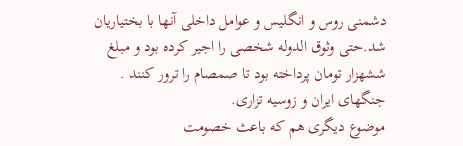دشمنی روس و انگلیس و عوامل داخلی آنها با بختیاریان شد.حتی وثوق الدوله شخصی را اجیر کرده بود و مبلغ ششهزار تومان پرداخته بود تا صمصام را ترور کنند .
جنگهای ایران و زوسیه تزاری.
موضوع دیگری هم که باعث خصومت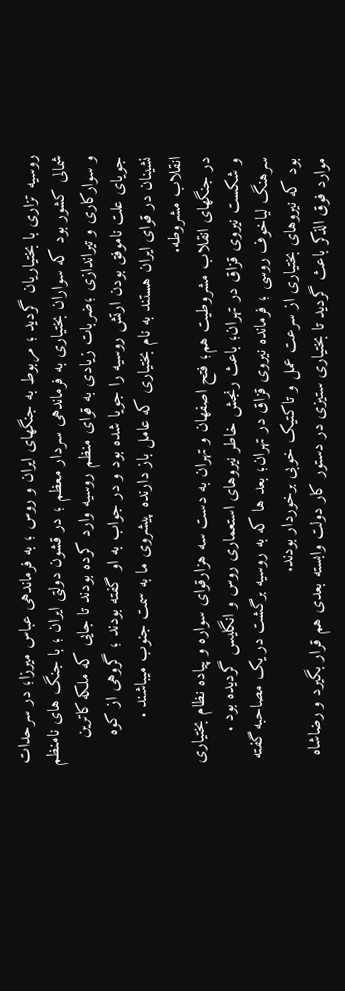روسیه تزاری با بختیاریان گردید ؛ مربوط به جنگهای ایران و روس ؛ به فرماندهی عباس میرزا؛ در سرحدات شمالی کشور بود که سواران بختیاری به فرماندهی سردار معظم ؛ در قشون دولتی ایران ؛ با جنگ های نامنظم و سوارکاری و تیراندازی ؛ضربات زیادی به قوای منظم روسیه وارد کرده بودند تا جایی که ملکه کاترین جویای علت ناموفق بودن ارتش روسیه را جویا شده بود و در جواب به او گفته بودند ؛ گروهی از کوه نشینان در قوای ایران هستند به نام بختیاری که عامل باز دارنده پیشروی ما به سمت جنوب میباشند .
انقلاب مشروطه.
در جنگهای انقلاب مشروطیت هم؛ فتح اصفهان و تهران به دست سه هزارقوای سواره و پیاده نظام بختیاری و شکست نیروی قزاق در تهران؛ باعث رنجش خاطر نیروهای استعماری روس و انگلیس گردیده بود . سرهنگ لیاخوف روسی ؛ فرمانده نیروی قزاق در تهران؛ بعد ها که به روسیه برگشت در یک مصاحبه گفته بود که نیروهای بختیاری از سرعت عمل و تاکتیک خوبی برخوردار بودند.
موارد فوق الذکر باعث گردید تا بختیاری ستیزی در دستور کار دولت وابسته بعدی هم قرار بگیرد و رضاشاه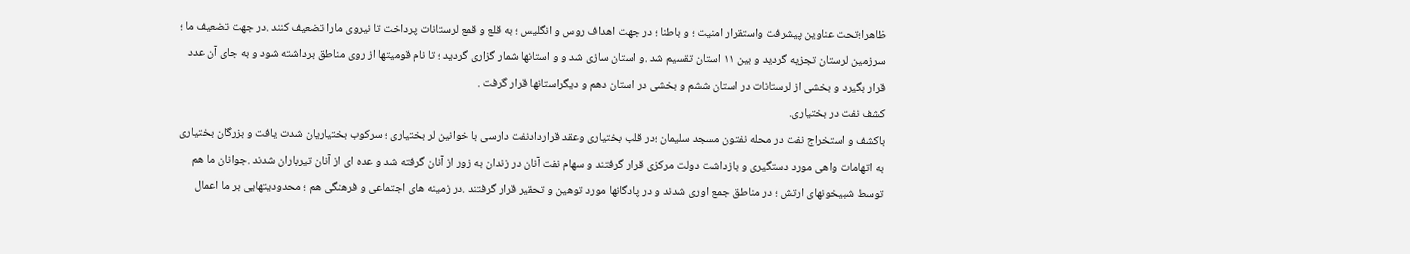ظاهرا؛تحت عناوین پیشرفت واستقرار امنیت ؛ و باطنا ؛ در جهت اهداف روس و انگلیس ؛ به قلع و قمع لرستانات پرداخت تا نیروی مارا تضعیف کنند .در جهت تضعیف ما ؛ سرزمین لرستان تجزیه گردید و بین ۱۱ استان تقسیم شد .و استان سازی شد و و استانها شمار گزاری گردید ؛ تا نام قومیتها از روی مناطق برداشته شود و به جای آن عدد قرار بگیرد و بخشی از لرستانات در استان ششم و بخشی در استان دهم و دیگراستانها قرار گرفت .
کشف نفت در بختیاری.
باکشف و استخراج نفت در محله نفتون مسجد سلیمان ؛در قلب بختیاری وعقد قراردادنفت دارسی با خوانین لر بختیاری ؛ سرکوب بختیاریان شدت یافت و بزرگان بختیاری به اتهامات واهی مورد دستگیری و بازداشت دولت مرکزی قرار گرفتند و سهام نفت آنان در زندان به زور از آنان گرفته شد و عده ای از آنان تیرباران شدند .جوانان ما هم توسط شبیخونهای ارتش ؛ در مناطق جمع اوری شدند و در پادگانها مورد توهین و تحقیر قرار گرفتند .در زمینه های اجتماعی و فرهنگی هم ؛ محدودیتهایی بر ما اعمال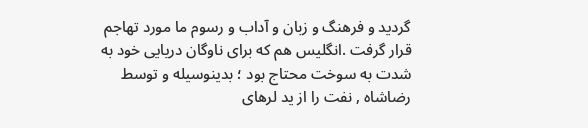گردید و فرهنگ و زبان و آداب و رسوم ما مورد تهاجم قرار گرفت .انگلیس هم که برای ناوگان دریایی خود به شدت به سوخت محتاج بود ؛ بدینوسیله و توسط رضاشاه , نفت را از ید لرهای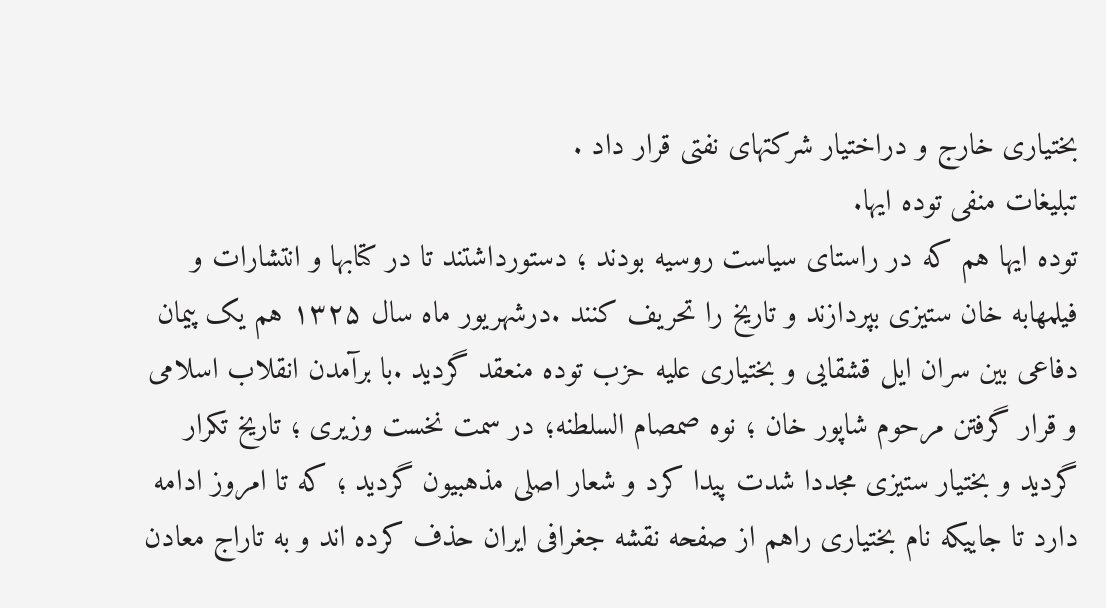بختیاری خارج و دراختیار شرکتهای نفتی قرار داد .
تبلیغات منفی توده ایها.
توده ایها هم که در راستای سیاست روسیه بودند ؛ دستورداشتند تا در کتابها و انتشارات و فیلمهابه خان ستیزی بپردازند و تاریخ را تحریف کنند .درشهریور ماه سال ۱۳۲۵ هم یک پیمان دفاعی بین سران ایل قشقایی و بختیاری علیه حزب توده منعقد گردید .با برآمدن انقلاب اسلامی و قرار گرفتن مرحوم شاپور خان ؛ نوه صمصام السلطنه؛ در سمت نخست وزیری ؛ تاریخ تکرار گردید و بختیار ستیزی مجددا شدت پیدا کرد و شعار اصلی مذهبیون گردید ؛ که تا امروز ادامه دارد تا جاییکه نام بختیاری راهم از صفحه نقشه جغرافی ایران حذف کرده اند و به تاراج معادن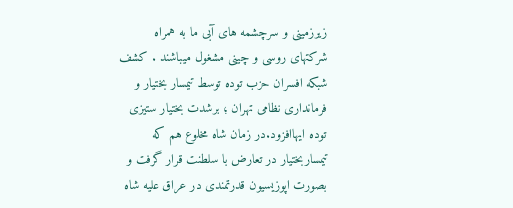زیرزمینی و سرچشمه های آبی ما به همراه شرکتهای روسی و چینی مشغول میباشند . کشف شبکه افسران حزب توده توسط تیمسار بختیار و فرمانداری نظامی تهران ؛ برشدت بختیار ستیزی توده ایهاافزود.در زمان شاه مخلوع هم که تیمساربختیار در تعارض با سلطنت قرار گرفت و بصورت اپوزیسیون قدرتمندی در عراق علیه شاه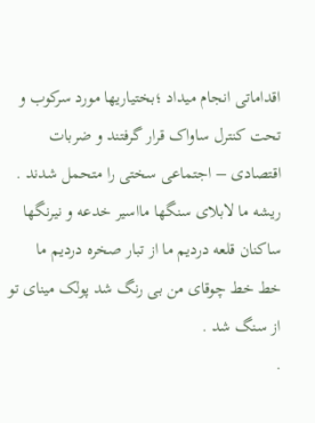اقداماتی انجام میداد ؛بختیاریها مورد سرکوب و تحت کنترل ساواک قرار گرفتند و ضربات اقتصادی – اجتماعی سختی را متحمل شدند .
ریشه ما لابلای سنگها مااسیر خدعه و نیرنگها
ساکنان قلعه دردیم ما از تبار صخره دردیم ما
خط خط چوقای من بی رنگ شد پولک مینای تو از سنگ شد .
.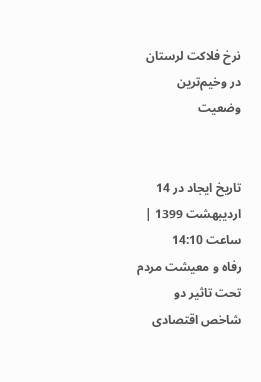نرخ فلاکت لرستان در وخیم‌ترین وضعیت


تاریخ ایجاد در 14 ارديبهشت 1399 | ساعت 14:10
رفاه و معیشت مردم تحت تاثیر دو شاخص اقتصادی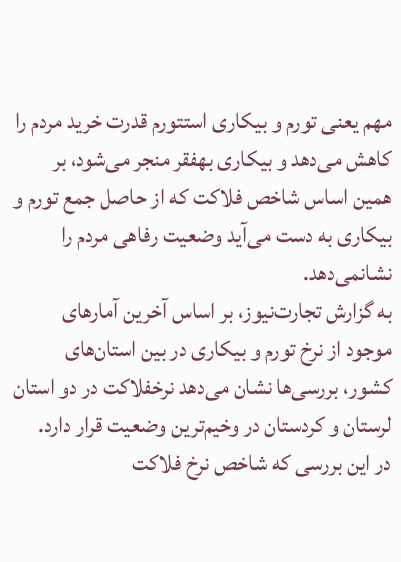مهم یعنی تورم و بیکاری استتورم قدرت خرید مردم را کاهش می‌دهد و بیکاری بهفقر منجر می‌شود، بر همین اساس شاخص فلاکت که از حاصل جمع تورم و بیکاری به دست می‌آید وضعیت رفاهی مردم را نشانمی‌دهد.
به گزارش تجارت‌نیوز، بر اساس آخرین آمارهای موجود از نرخ تورم و بیکاری در بین استان‌های کشور، بررسی‌ها نشان می‌دهد نرخفلاکت در دو استان لرستان و کردستان در وخیم‌ترین وضعیت قرار دارد.
در این بررسی که شاخص نرخ فلاکت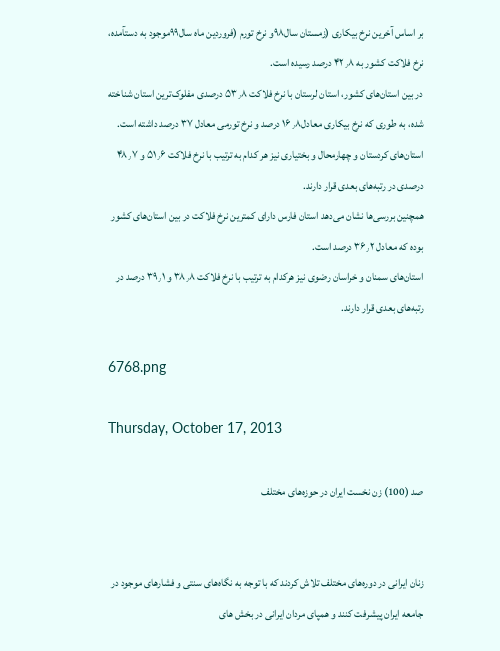بر اساس آخرین نرخ بیکاری (زمستان سال۹۸و نرخ تورم (فروردین ماه سال۹۹موجود به دستآمده، نرخ فلاکت کشور به ۴۲٫۸ درصد رسیده است.
در بین استان‌های کشور، استان لرستان با نرخ فلاکت ۵۳٫۸ درصدی مفلوک‌ترین استان شناخته شده، به طوری که نرخ بیکاری معادل۱۶٫۸ درصد و نرخ تورمی معادل ۳۷ درصد داشته است.
استان‌های کردستان و چهارمحال و بختیاری نیز هر کدام به ترتیب با نرخ فلاکت ۵۱٫۶ و ۴۸٫۷ درصدی در رتبه‌های بعدی قرار دارند.
همچنین بررسی‌ها نشان می‌دهد استان فارس دارای کمترین نرخ فلاکت در بین استان‌های کشور بوده که معادل ۳۶٫۲ درصد است.
استان‌های سمنان و خراسان رضوی نیز هرکدام به ترتیب با نرخ فلاکت ۳۸٫۸ و ۳۹٫۱ درصد در رتبه‌های بعدی قرار دارند.

6768.png

Thursday, October 17, 2013

صد (100) زن نخست ایران در حوزه‌های مختلف


زنان ایرانی در دوره‌های مختلف تلاش کردند که با توجه به نگاه‌های سنتی و فشارهای موجود در جامعه ایران پیشرفت کنند و همپای مردان ایرانی در بخش های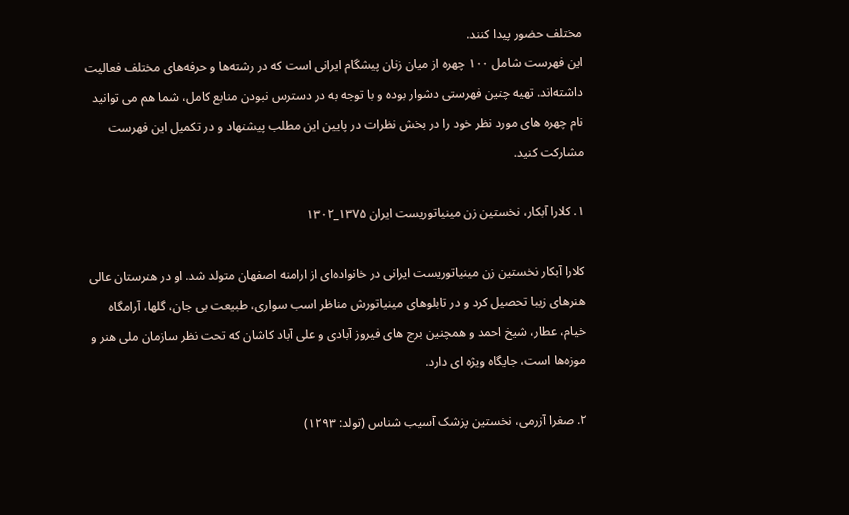مختلف حضور پیدا کنند.
این فهرست شامل ۱۰۰ چهره از میان زنان پیشگام ایرانی است که در رشته‌ها و حرفه‌های مختلف فعالیت داشته‌اند. تهیه چنین فهرستی دشوار بوده و با توجه به در دسترس نبودن منابع کامل، شما هم می توانید نام چهره های مورد نظر خود را در بخش نظرات در پایین این مطلب پیشنهاد و در تکمیل این فهرست مشارکت کنید.

۱. کلارا آبکار، نخستین زن مینیاتوریست ایران ۱۳۷۵_۱۳۰۲

کلارا آبکار نخستین زن مینیاتوریست ایرانی در خانواده‌ای از ارامنه اصفهان متولد شد. او در هنرستان عالی هنرهای زیبا تحصیل کرد و در تابلوهای مینیاتورش مناظر اسب سواری، طبیعت بی جان، گلها، آرامگاه خیام، عطار، شیخ احمد و همچنین برج های فیروز آبادی و علی آباد کاشان که تحت نظر سازمان ملی هنر و موزه‌ها است، جایگاه ویژه ای دارد.

۲. صغرا آزرمی، نخستین پزشک آسیب شناس (تولد: ۱۲۹۳)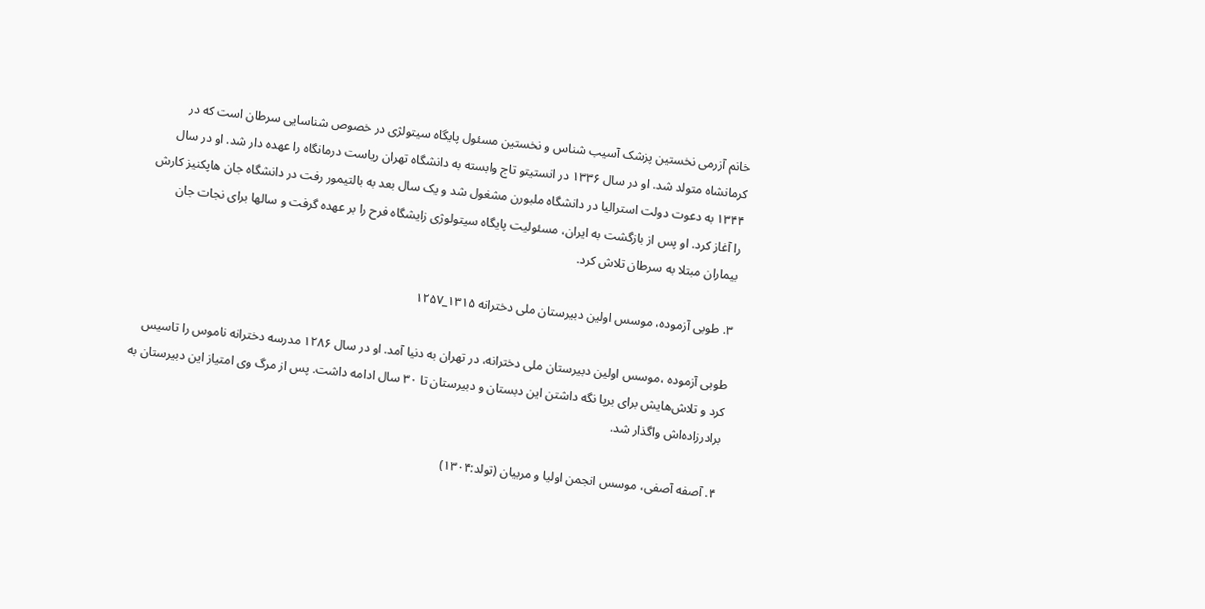خانم آزرمی نخستین پزشک آسیب شناس و نخستین مسئول پایگاه سیتولژی در خصوص شناسایی سرطان است که در کرمانشاه متولد شد. او در سال ۱۳۳۶ در انستیتو تاج وابسته به دانشگاه تهران ریاست درمانگاه را عهده دار شد. او در سال ۱۳۴۴ به دعوت دولت استرالیا در دانشگاه ملبورن مشغول شد و یک سال بعد به بالتیمور رفت در دانشگاه جان هاپکنیز کارش را آغاز کرد. او پس از بازگشت به ایران، مسئولیت پایگاه سیتولوژی زایشگاه فرح را بر عهده گرفت و سالها برای نجات جان بیماران مبتلا به سرطان تلاش کرد.

۳. طوبی آزموده، موسس اولین دبیرستان ملی دخترانه ۱۳۱۵_۱۲۵۷

طوبی آزموده ،موسس اولین دبیرستان ملی دخترانه، در تهران به دنیا آمد. او در سال ۱۲۸۶ مدرسه دخترانه ناموس را تاسیس کرد و تلاش‌هایش برای برپا نگه داشتن این دبستان و دبیرستان تا ۳۰ سال ادامه داشت. پس از مرگ وی امتیاز این دبیرستان به برادرزاده‌اش واگذار شد.

۴. آصفه آصفی، موسس انجمن اولیا و مربیان (تولد:۱۳۰۴)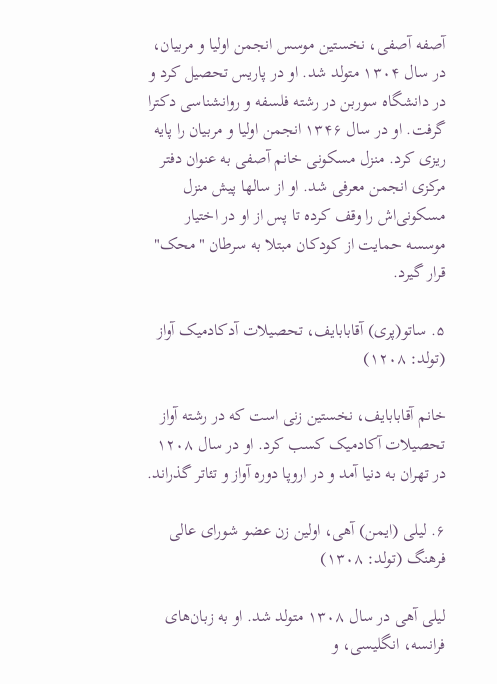آصفه آصفی، نخستین موسس انجمن اولیا و مربیان، در سال ۱۳۰۴ متولد شد. او در پاریس تحصیل کرد و در دانشگاه سوربن در رشته فلسفه و روانشناسی دکترا گرفت. او در سال ۱۳۴۶ انجمن اولیا و مربیان را پایه ریزی کرد. منزل مسکونی خانم آصفی به عنوان دفتر مرکزی انجمن معرفی شد. او از سالها پیش منزل مسکونی‌اش را وقف کرده تا پس از او در اختیار موسسه حمایت از کودکان مبتلا به سرطان "محک" قرار گیرد.

۵. ساتو(پری) آقابابایف، تحصیلات آدکادمیک آواز (تولد: ۱۲۰۸)

خانم آقابابایف، نخستین زنی است که در رشته آواز تحصیلات آکادمیک کسب کرد. او در سال ۱۲۰۸ در تهران به دنیا آمد و در اروپا دوره آواز و تئاتر گذراند.

۶. لیلی (ایمن) آهی، اولین زن عضو شورای عالی فرهنگ (تولد: ۱۳۰۸)

لیلی آهی در سال ۱۳۰۸ متولد شد. او به زبان‌های فرانسه، انگلیسی، و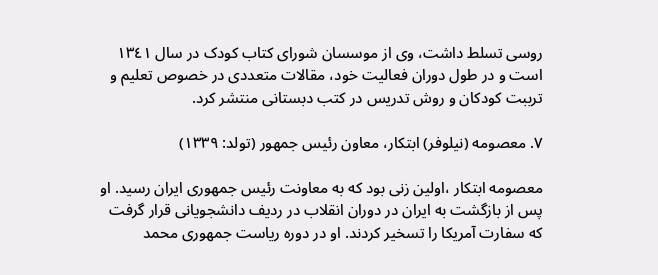روسی تسلط داشت، وی از موسسان شورای کتاب کودک در سال ١٣٤١ است و در طول دوران فعالیت خود، مقالات متعددی در خصوص تعلیم و ترببت کودکان و روش تدریس در کتب دبستانی منتشر کرد.

۷. معصومه (نیلوفر) ابتکار، معاون رئیس جمهور (تولد: ۱۳۳۹)

معصومه ابتکار ،اولین زنی بود که به معاونت رئیس جمهوری ایران رسید. او پس از بازگشت به ایران در دوران انقلاب در ردیف دانشجویانی قرار گرفت که سفارت آمریکا را تسخیر کردند. او در دوره ریاست جمهوری محمد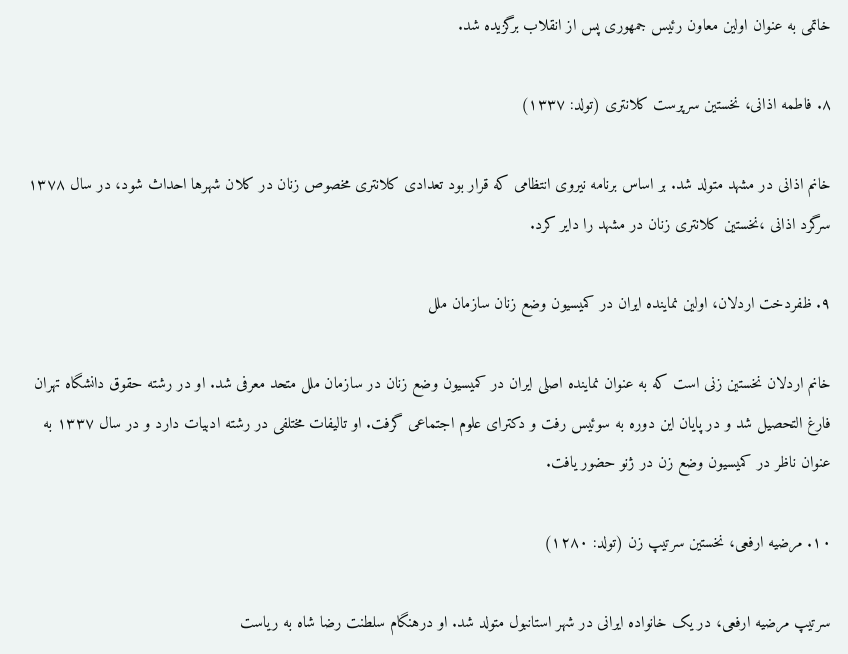خاتمی به عنوان اولین معاون رئیس جمهوری پس از انقلاب برگزیده شد.

۸. فاطمه اذانی، نخستین سرپرست کلانتری (تولد: ۱۳۳۷)

خانم اذانی در مشهد متولد شد. بر اساس برنامه نیروی انتظامی که قرار بود تعدادی کلانتری مخصوص زنان در کلان شهرها احداث شود، در سال ۱۳۷۸ سرگرد اذانی ،نخستین کلانتری زنان در مشهد را دایر کرد.

۹. ظفردخت اردلان، اولین نماینده ایران در کمیسیون وضع زنان سازمان ملل

خانم اردلان نخستین زنی است که به عنوان نماینده اصلی ایران در کمیسیون وضع زنان در سازمان ملل متحد معرفی شد. او در رشته حقوق دانشگاه تهران فارغ التحصیل شد و در پایان این دوره به سوئیس رفت و دکترای علوم اجتماعی گرفت. او تالیفات مختلفی در رشته ادبیات دارد و در سال ۱۳۳۷ به عنوان ناظر در کمیسیون وضع زن در ژنو حضور یافت.

۱۰. مرضیه ارفعی، نخستین سرتیپ زن (تولد: ۱۲۸۰)

سرتیپ مرضیه ارفعی، در یک خانواده ایرانی در شهر استانبول متولد شد. او درهنگام سلطنت رضا شاه به ریاست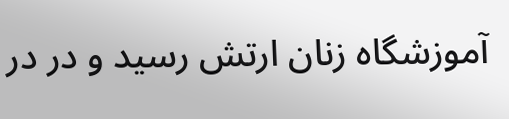آموزشگاه زنان ارتش رسید و در در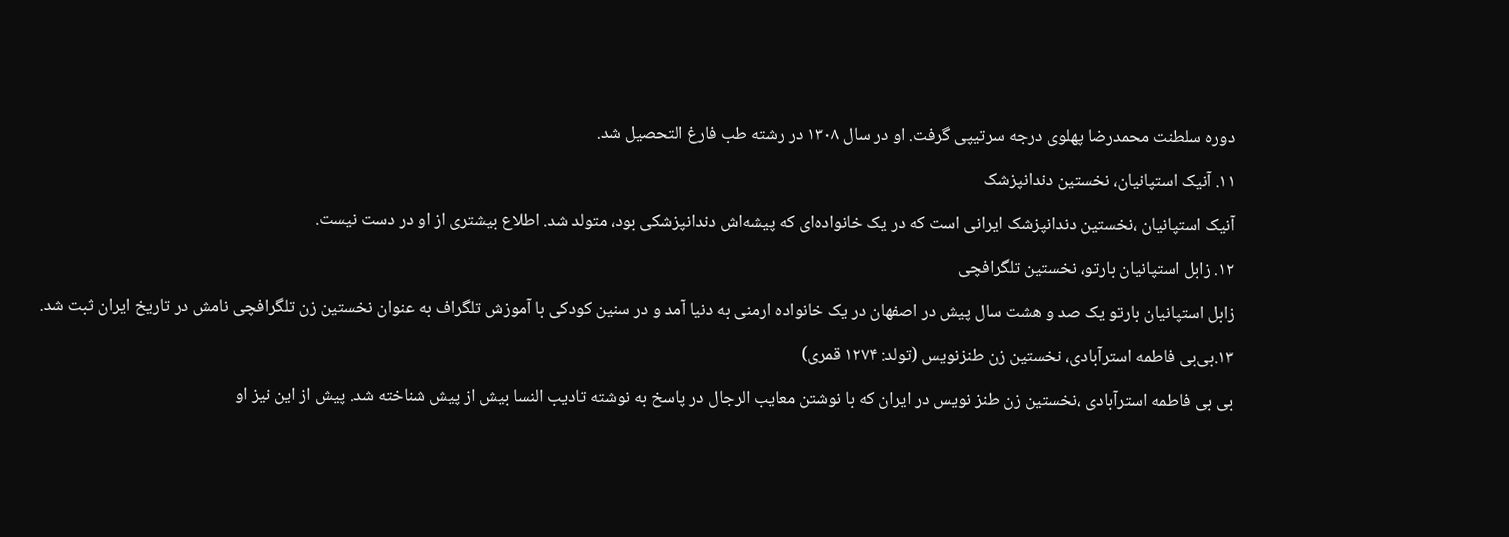دوره سلطنت محمدرضا پهلوی درجه سرتیپی گرفت. او در سال ۱۳۰۸ در رشته طب فارغ التحصیل شد.

۱۱. آنیک استپانیان، نخستین دندانپزشک

آنیک استپانیان ،نخستین دندانپزشک ایرانی است که در یک خانواده‌ای که پیشه‌اش دندانپزشکی بود، متولد شد. اطلاع بیشتری از او در دست نیست.

۱۲. زابل استپانیان بارتو، نخستین تلگرافچی

زابل استپانیان بارتو یک صد و هشت سال پیش در اصفهان در یک خانواده ارمنی به دنیا آمد و در سنین کودکی با آموزش تلگراف به عنوان نخستین زن تلگرافچی نامش در تاریخ ایران ثبت شد.

۱۳.بی‌بی فاطمه استرآبادی، نخستین زن طنزنویس (تولد: ۱۲۷۴ قمری)

بی بی فاطمه استرآبادی ،نخستین زن طنز نویس در ایران که با نوشتن معایب الرجال در پاسخ به نوشته تادیب النسا بیش از پیش شناخته شد. پیش از این نیز او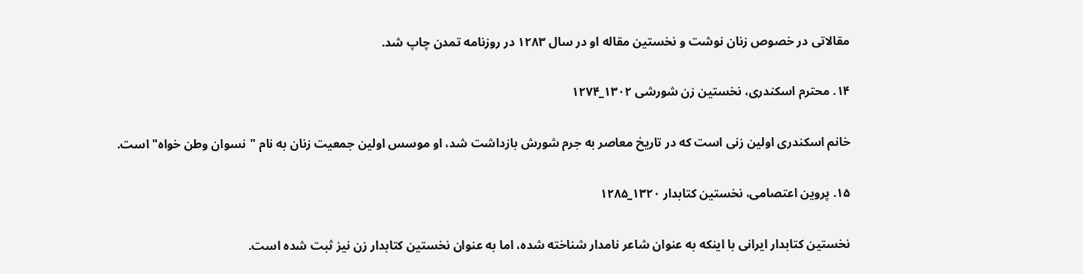مقالاتی در خصوص زنان نوشت و نخستین مقاله او در سال ۱۲۸۳ در روزنامه تمدن چاپ شد.

۱۴. محترم اسکندری، نخستین زن شورشی ۱۳۰۲_۱۲۷۴

خانم اسکندری اولین زنی است که در تاریخ معاصر به جرم شورش بازداشت شد، او موسس اولین جمعیت زنان به نام "نسوان وطن خواه" است.

۱۵. پروین اعتصامی، نخستین کتابدار ۱۳۲۰_۱۲۸۵

نخستین کتابدار ایرانی با اینکه به عنوان شاعر نامدار شناخته شده، اما به عنوان نخستین کتابدار زن نیز ثبت شده است.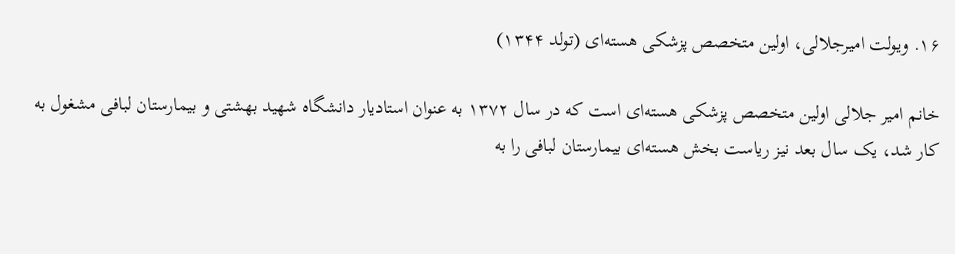۱۶. ویولت امیرجلالی، اولین متخصص پزشکی هسته‌ای (تولد ۱۳۴۴)

خانم امیر جلالی اولین متخصص پزشکی هسته‌ای است که در سال ۱۳۷۲ به عنوان استادیار دانشگاه شهید بهشتی و بیمارستان لبافی مشغول به کار شد، یک سال بعد نیز ریاست بخش هسته‌ای بیمارستان لبافی را به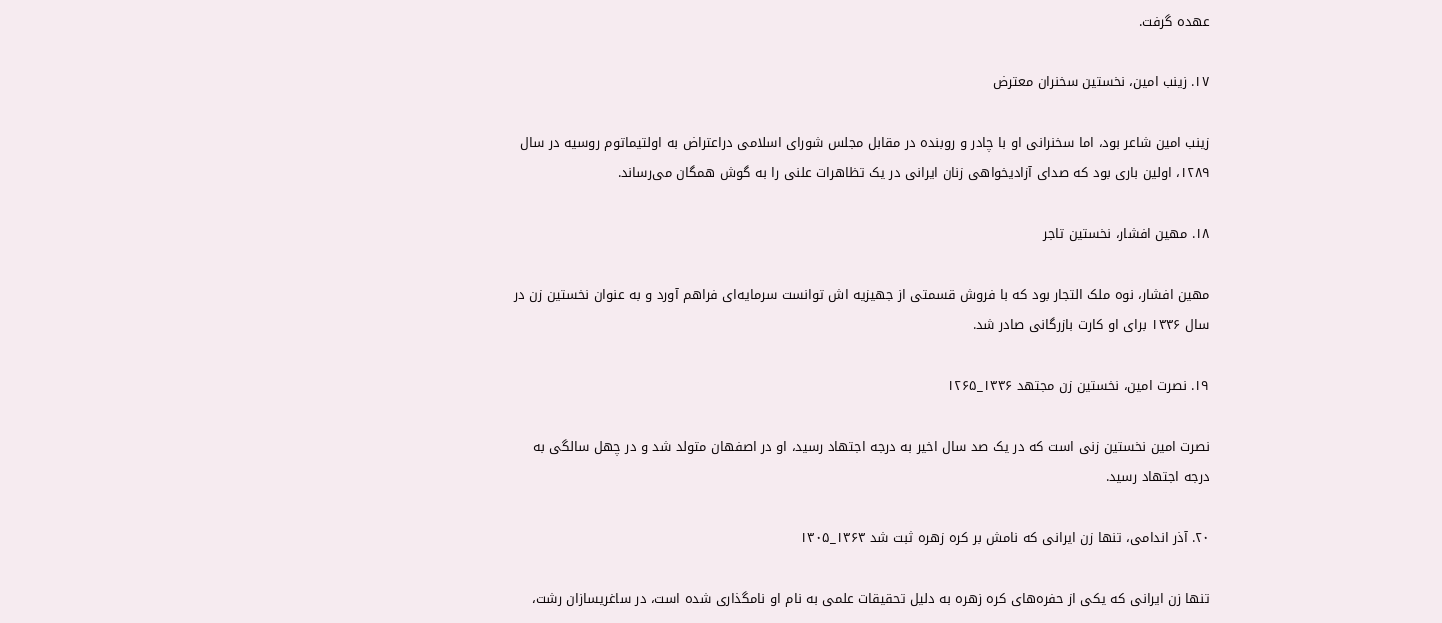عهده گرفت.

۱۷. زینب امین، نخستین سخنران معترض

زینب امین شاعر بود، اما سخنرانی او با چادر و روبنده در مقابل مجلس شورای اسلامی دراعتراض به اولتیماتوم روسیه در سال ۱۲۸۹، اولین باری بود که صدای آزادیخواهی زنان ایرانی در یک تظاهرات علنی را به گوش همگان می‌رساند.

۱۸. مهین افشار، نخستین تاجر

مهین افشار، نوه ملک التجار بود که با فروش قسمتی از جهیزیه اش توانست سرمایه‌ای فراهم آورد و به عنوان نخستین زن در سال ۱۳۳۶ برای او کارت بازرگانی صادر شد.

۱۹. نصرت امین، نخستین زن مجتهد ۱۳۳۶_۱۲۶۵

نصرت امین نخستین زنی است که در یک صد سال اخیر به درجه اجتهاد رسید، او در اصفهان متولد شد و در چهل سالگی به درجه اجتهاد رسید.

۲۰. آذر اندامی، تنها زن ایرانی که نامش بر کره زهره ثبت شد ۱۳۶۳_۱۳۰۵

تنها زن ایرانی که یکی از حفره‌های کره زهره به دلیل تحقیقات علمی به نام او نامگذاری شده است، در ساغریسازان رشت،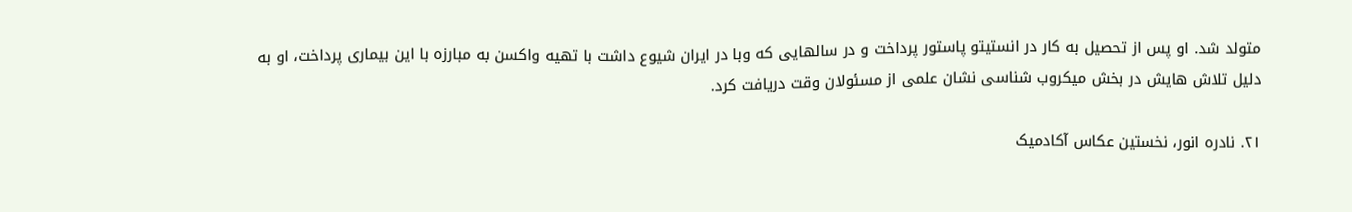متولد شد. او پس از تحصیل به کار در انستیتو پاستور پرداخت و در سالهایی که وبا در ایران شیوع داشت با تهیه واکسن به مبارزه با این بیماری پرداخت، او به دلیل تلاش هایش در بخش میکروب شناسی نشان علمی از مسئولان وقت دریافت کرد.

۲۱. نادره انور، نخستین عکاس آکادمیک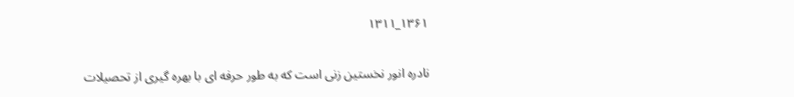۱۳۶۱_۱۳۱۱

نادره انور نخستین زنی است که به طور حرفه ای با بهره گیری از تحصیلات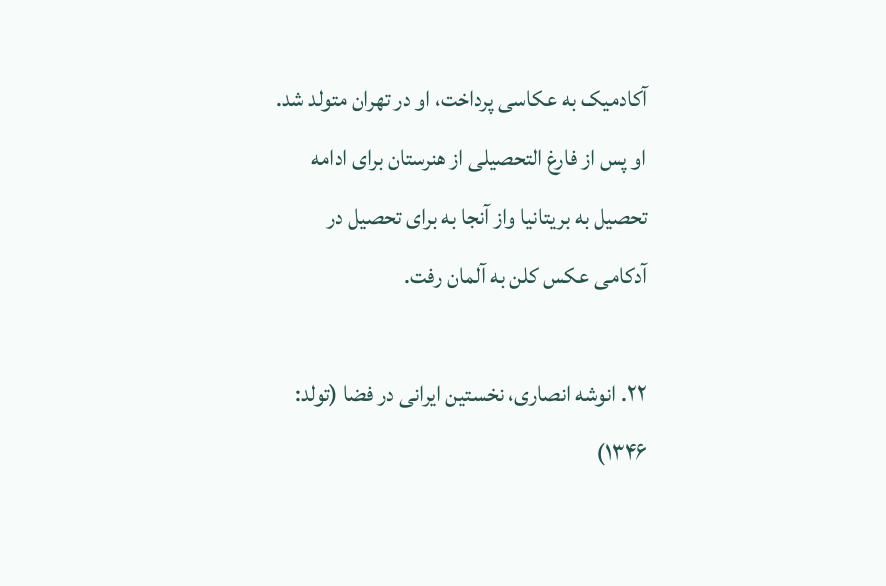آکادمیک به عکاسی پرداخت، او در تهران متولد شد. او پس از فارغ التحصیلی از هنرستان برای ادامه تحصیل به بریتانیا واز آنجا به برای تحصیل در آدکامی عکس کلن به آلمان رفت.

۲۲. انوشه انصاری، نخستین ایرانی در فضا (تولد: ۱۳۴۶)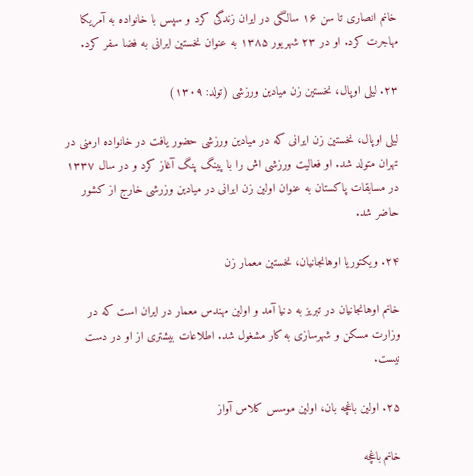خانم انصاری تا سن ۱۶ سالگی در ایران زندگی کرد و سپس با خانواده به آمریکا مهاجرت کرد. او در ۲۳ شهریور ۱۳۸۵ به عنوان نخستین ایرانی به فضا سفر کرد.

۲۳. لیلی اوپال، نخستین زن میادین ورزشی (تولد: ۱۳۰۹)

لیلی اوپال، نخستین زن ایرانی که در میادین ورزشی حضور یافت در خانواده ارمنی در تهران متولد شد. او فعالیت ورزشی اش را با پینگ پنگ آغاز کرد و در سال ۱۳۳۷ در مسابقات پاکستان به عنوان اولین زن ایرانی در میادین وزرشی خارج از کشور حاضر شد.

۲۴. ویکتوریا اوهانجانیان، نخستین معمار زن

خانم اوهانجانیان در تبریز به دنیا آمد و اولین مهندس معمار در ایران است که در وزارت مسکن و شهرسازی به کار مشغول شد. اطلاعات بیشتری از او در دست نیست.

۲۵. اولین باغچه بان، اولین موسس کلاس آواز

خانم باغچه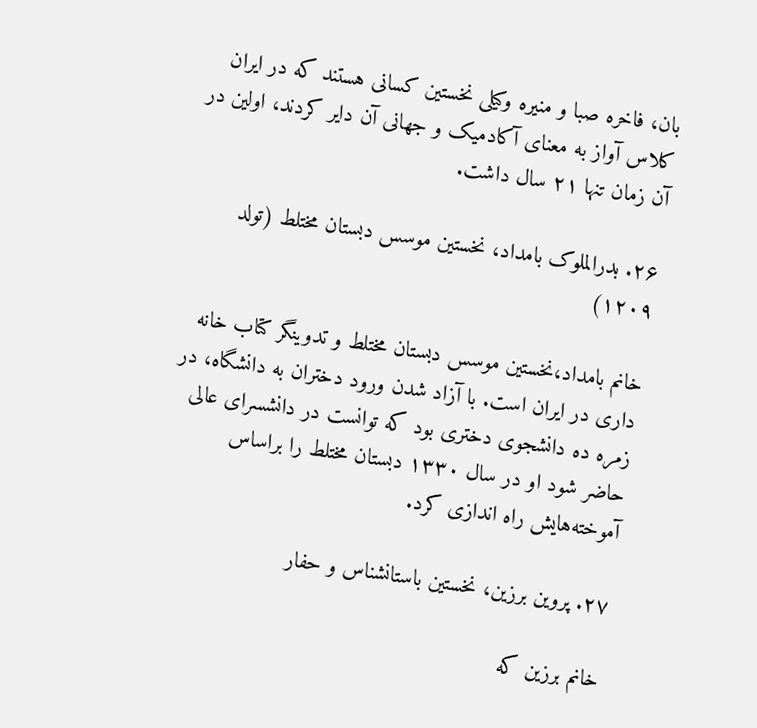بان، فاخره صبا و منیره وکیلی نخستین کسانی هستند که در ایران کلاس آواز به معنای آکادمیک و جهانی آن دایر کردند، اولین در آن زمان تنها ۲۱ سال داشت.

۲۶. بدرالملوک بامداد، نخستین موسس دبستان مختلط (تولد ۱۲۰۹)

خانم بامداد،نخستین موسس دبستان مختلط و تدوینگر کتاب خانه داری در ایران است. با آزاد شدن ورود دختران به دانشگاه، در زمره ده دانشجوی دختری بود که توانست در دانشسرای عالی حاضر شود او در سال ۱۳۳۰ دبستان مختلط را براساس آموخته‌هایش راه اندازی کرد.

۲۷. پروین برزین، نخستین باستانشناس و حفار

خانم برزین که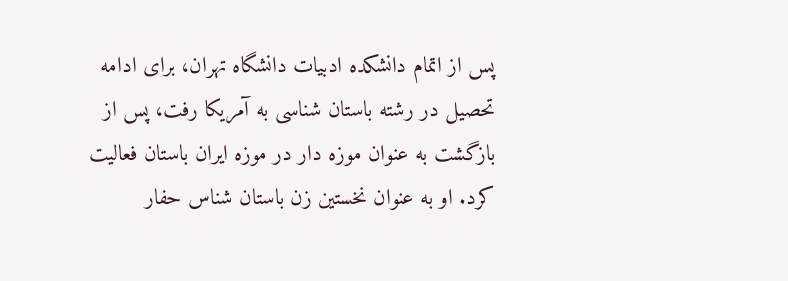پس از اتمام دانشکده ادبیات دانشگاه تهران، برای ادامه تحصیل در رشته باستان شناسی به آمریکا رفت، پس از بازگشت به عنوان موزه دار در موزه ایران باستان فعالیت کرد. او به عنوان نخستین زن باستان شناس حفار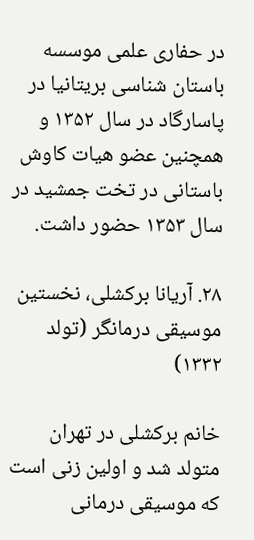در حفاری علمی موسسه باستان شناسی بریتانیا در پاسارگاد در سال ۱۳۵۲ و همچنین عضو هیات کاوش باستانی در تخت جمشید در سال ۱۳۵۳ حضور داشت.

۲۸. آریانا برکشلی، نخستین موسیقی درمانگر (تولد ۱۳۳۲)

خانم برکشلی در تهران متولد شد و اولین زنی است که موسیقی درمانی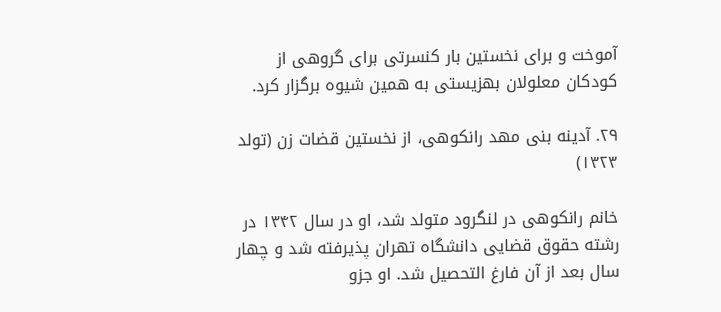آموخت و برای نخستین بار کنسرتی برای گروهی از کودکان معلولان بهزیستی به همین شیوه برگزار کرد.

۲۹. آدینه بنی مهد رانکوهی، از نخستین قضات زن (تولد ۱۳۲۳)

خانم رانکوهی در لنگرود متولد شد، او در سال ۱۳۴۲ در رشته حقوق قضایی دانشگاه تهران پذیرفته شد و چهار سال بعد از آن فارغ التحصیل شد. او جزو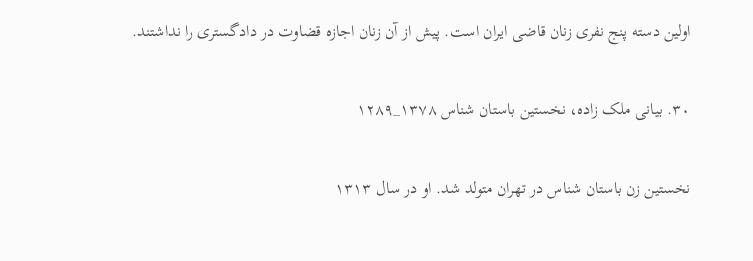اولین دسته پنج نفری زنان قاضی ایران است. پیش از آن زنان اجازه قضاوت در دادگستری را نداشتند.

۳۰. بیانی ملک زاده، نخستین باستان شناس ۱۳۷۸_۱۲۸۹

نخستین زن باستان شناس در تهران متولد شد. او در سال ۱۳۱۳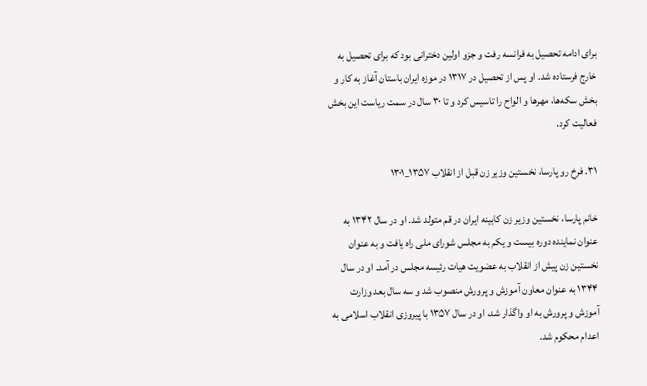برای ادامه تحصیل به فرانسه رفت و جزو اولین دخترانی بود که برای تحصیل به خارج فرستاده شد. او پس از تحصیل در ۱۳۱۷ در موزه ایران باستان آغاز به کار و بخش سکه‌ها، مهرها و الواح را تاسیس کرد و تا ۳۰ سال در سمت ریاست این بخش فعالیت کرد.

۳۱. فرخ رو پارسا، نخستین وزیر زن قبل از انقلاب ۱۳۵۷_۱۳۰۱

خانم پارسا، نخستین وزیر زن کابینه ایران در قم متولد شد. او در سال ۱۳۴۲ به عنوان نماینده دوره بیست و یکم به مجلس شورای ملی راه یافت و به عنوان نخستین زن پیش از انقلاب به عضویت هیات رئیسه مجلس در آمد. او در سال ۱۳۴۴ به عنوان معاون آموزش و پرورش منصوب شد و سه سال بعد وزارت آموزش و پرورش به او واگذار شد، او در سال ۱۳۵۷ با پیروزی انقلاب اسلامی به اعدام محکوم شد.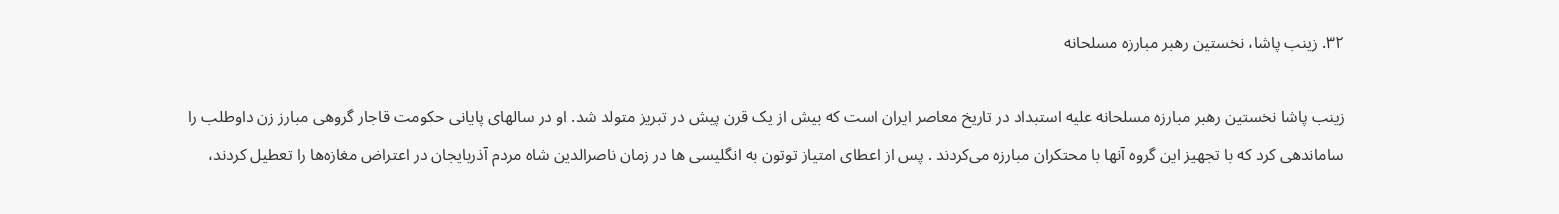۳۲. زینب پاشا، نخستین رهبر مبارزه مسلحانه

زینب پاشا نخستین رهبر مبارزه مسلحانه علیه استبداد در تاریخ معاصر ایران است که بیش از یک قرن پیش در تبریز متولد شد. او در سالهای پایانی حکومت قاجار گروهی مبارز زن داوطلب را ساماندهی کرد که با تجهیز این گروه آنها با محتکران مبارزه می‌کردند . پس از اعطای امتیاز توتون به انگلیسی ها در زمان ناصرالدین شاه مردم آذربایجان در اعتراض مغازه‌ها را تعطیل کردند،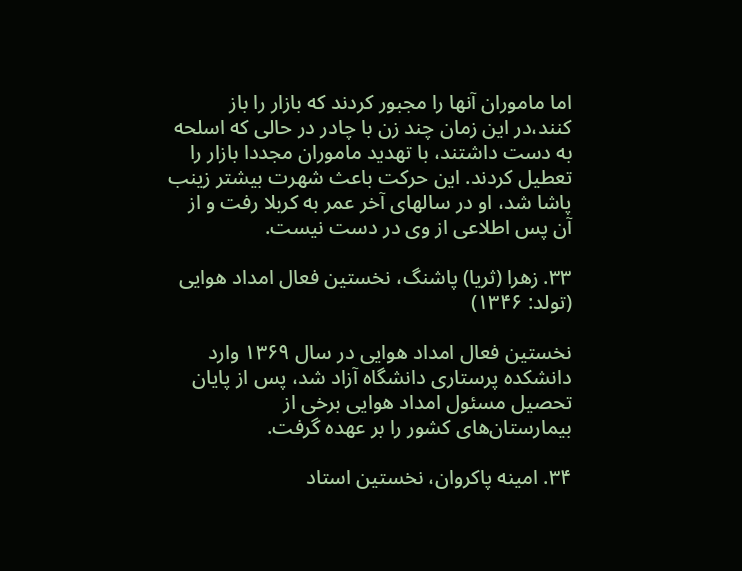اما ماموران آنها را مجبور کردند که بازار را باز کنند،در این زمان چند زن با چادر در حالی که اسلحه به دست داشتند، با تهدید ماموران مجددا بازار را تعطیل کردند. این حرکت باعث شهرت بیشتر زینب پاشا شد، او در سالهای آخر عمر به کربلا رفت و از آن پس اطلاعی از وی در دست نیست.

۳۳. زهرا (ثریا) پاشنگ، نخستین فعال امداد هوایی (تولد: ۱۳۴۶)

نخستین فعال امداد هوایی در سال ۱۳۶۹ وارد دانشکده پرستاری دانشگاه آزاد شد، پس از پایان تحصیل مسئول امداد هوایی برخی از بیمارستان‌های کشور را بر عهده گرفت.

۳۴. امینه پاکروان، نخستین استاد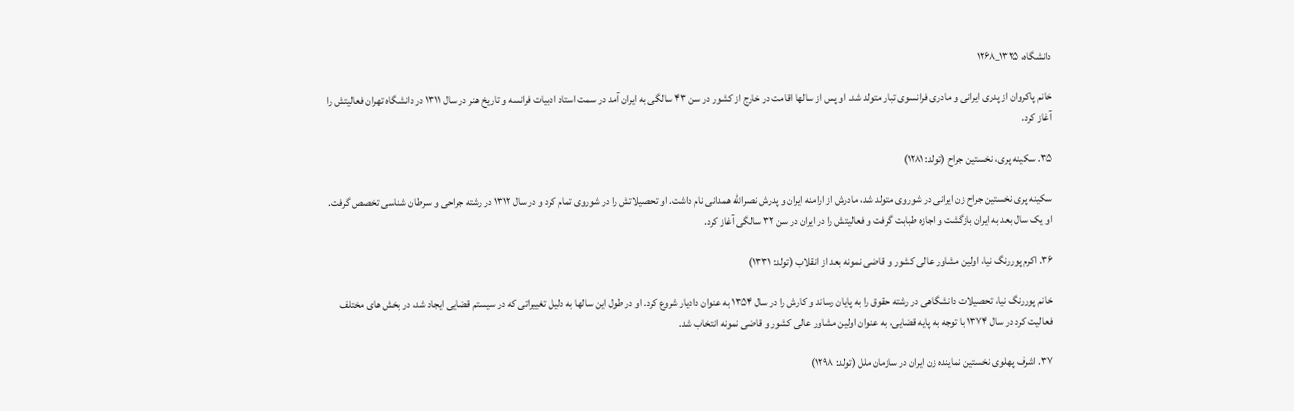دانشگاه، ۱۳۲۵_۱۲۶۸

خانم پاکروان از پدری ایرانی و مادری فرانسوی تبار متولد شد. او پس از سالها اقامت در خارج از کشور در سن ۴۳ سالگی به ایران آمد در سمت استاد ادبیات فرانسه و تاریخ هنر در سال ۱۳۱۱ در دانشگاه تهران فعالیتش را آغاز کرد.

۳۵. سکینه پری، نخستین جراح (تولد: ۱۲۸۱)

سکینه پری نخستین جراح زن ایرانی در شوروی متولد شد، مادرش از ارامنه ایران و پدرش نصرالله همدانی نام داشت. او تحصیلاتش را در شوروی تمام کرد و در سال ۱۳۱۲ در رشته جراحی و سرطان شناسی تخصص گرفت. او یک سال بعد به ایران بازگشت و اجازه طبابت گرفت و فعالیتش را در ایران در سن ۳۲ سالگی آغاز کرد.

۳۶. اکرم پوررنگ نیا، اولین مشاور عالی کشور و قاضی نمونه بعد از انقلاب (تولد: ۱۳۳۱)

خانم پوررنگ نیا، تحصیلات دانشگاهی در رشته حقوق را به پایان رساند و کارش را در سال ۱۳۵۴ به عنوان دادیار شروع کرد. او در طول این سالها به دلیل تغییراتی که در سیستم قضایی ایجاد شد، در بخش های مختلف فعالیت کرد در سال ۱۳۷۴ با توجه به پایه قضایی، به عنوان اولین مشاور عالی کشور و قاضی نمونه انتخاب شد.

۳۷. اشرف پهلوی نخستین نماینده زن ایران در سازمان ملل (تولد: ۱۲۹۸)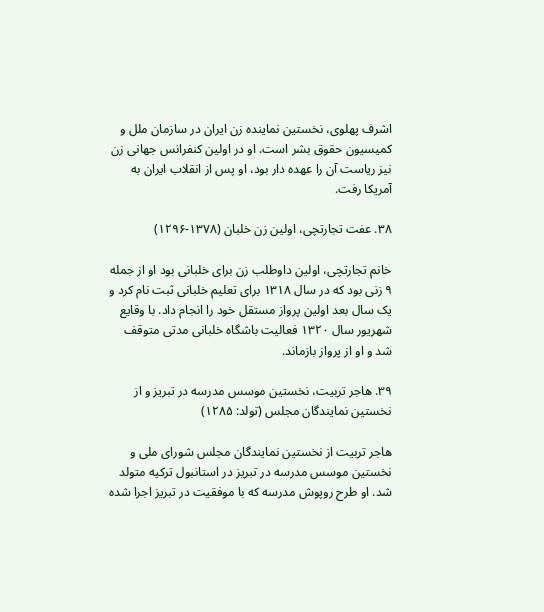اشرف پهلوی، نخستین نماینده زن ایران در سازمان ملل و کمیسیون حقوق بشر است. او در اولین کنفرانس جهانی زن نیز ریاست آن را عهده دار بود، او پس از انقلاب ایران به آمریکا رفت.

۳۸. عفت تجارتچی، اولین زن خلبان (۱۳۷۸-۱۲۹۶)

خانم تجارتچی، اولین داوطلب زن برای خلبانی بود او از جمله ۹ زنی بود که در سال ۱۳۱۸ برای تعلیم خلبانی ثبت نام کرد و یک سال بعد اولین پرواز مستقل خود را انجام داد. با وقایع شهریور سال ۱۳۲۰ فعالیت باشگاه خلبانی مدتی متوقف شد و او از پرواز بازماند.

۳۹. هاجر تربیت، نخستین موسس مدرسه در تبریز و از نخستین نمایندگان مجلس (تولد: ۱۲۸۵)

هاجر تربیت از نخستین نمایندگان مجلس شورای ملی و نخستین موسس مدرسه در تبریز در استانبول ترکیه متولد شد. او طرح روپوش مدرسه که با موفقیت در تبریز اجرا شده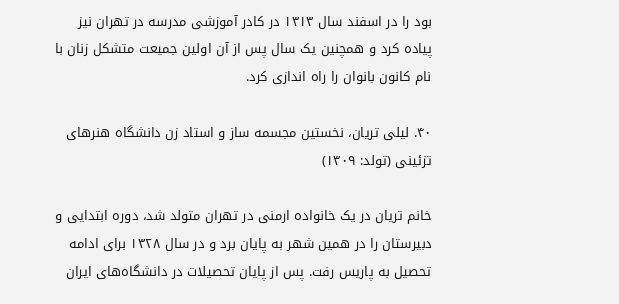بود را در اسفند سال ۱۳۱۳ در کادر آموزشی مدرسه در تهران نیز پیاده کرد و همچنین یک سال پس از آن اولین جمیعت متشکل زنان با نام کانون بانوان را راه اندازی کرد.

۴۰. لیلی تریان، نخستین مجسمه ساز و استاد زن دانشگاه هنرهای تزئینی (تولد: ۱۳۰۹)

خانم تریان در یک خانواده ارمنی در تهران متولد شد، دوره ابتدایی و دبیرستان را در همین شهر به پایان برد و در سال ۱۳۲۸ برای ادامه تحصیل به پاریس رفت. پس از پایان تحصیلات در دانشگاه‌های ایران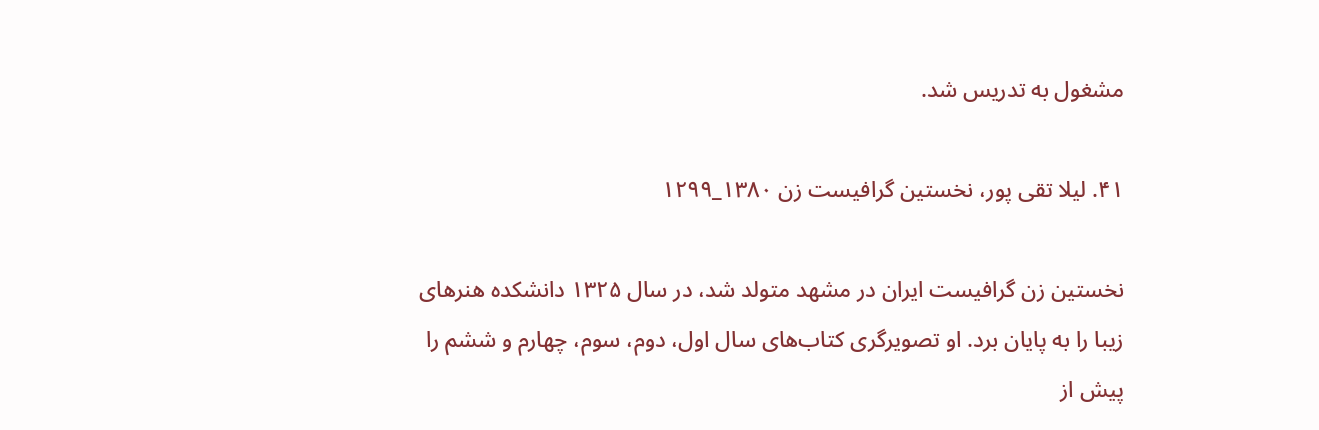مشغول به تدریس شد.

۴۱. لیلا تقی پور، نخستین گرافیست زن ۱۳۸۰_۱۲۹۹

نخستین زن گرافیست ایران در مشهد متولد شد، در سال ۱۳۲۵ دانشکده هنرهای زیبا را به پایان برد. او تصویرگری کتاب‌های سال اول، دوم، سوم، چهارم و ششم را پیش از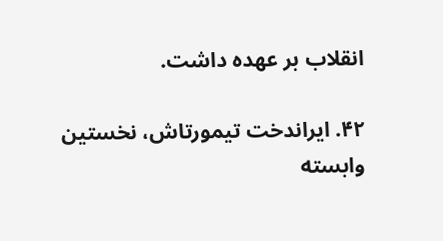انقلاب بر عهده داشت.

۴۲. ایراندخت تیمورتاش، نخستین وابسته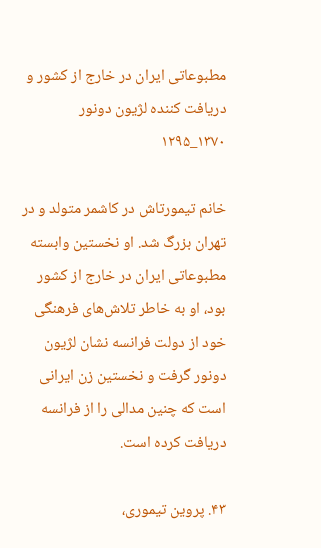مطبوعاتی ایران در خارج از کشور و دریافت کننده لژیون دونور ۱۳۷۰_۱۲۹۵

خانم تیمورتاش در کاشمر متولد و در تهران بزرگ شد. او نخستین وابسته مطبوعاتی ایران در خارج از کشور بود، او به خاطر تلاش‌های فرهنگی خود از دولت فرانسه نشان لژیون دونور گرفت و نخستین زن ایرانی است که چنین مدالی را از فرانسه دریافت کرده است.

۴۳. پروین تیموری،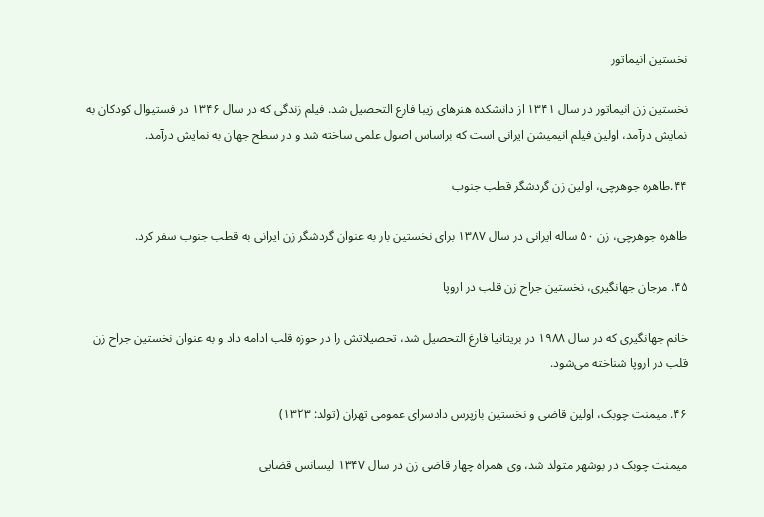نخستین انیماتور

نخستین زن انیماتور در سال ۱۳۴۱ از دانشکده هنرهای زیبا فارع التحصیل شد. فیلم زندگی که در سال ۱۳۴۶ در فستیوال کودکان به نمایش درآمد، اولین فیلم انیمیشن ایرانی است که براساس اصول علمی ساخته شد و در سطح جهان به نمایش درآمد.

۴۴.طاهره جوهرچی، اولین زن گردشگر قطب جنوب

طاهره جوهرچی، زن ۵۰ ساله ایرانی در سال ۱۳۸۷ برای نخستین بار به عنوان گردشگر زن ایرانی به قطب جنوب سفر کرد.

۴۵. مرجان جهانگیری، نخستین جراح زن قلب در اروپا

خانم جهانگیری که در سال ۱۹۸۸ در بریتانیا فارغ التحصیل شد، تحصیلاتش را در حوزه قلب ادامه داد و به عنوان نخستین جراح زن قلب در اروپا شناخته می‌شود.

۴۶. میمنت چوبک، اولین قاضی و نخستین بازپرس دادسرای عمومی تهران (تولد: ۱۳۲۳)

میمنت چوبک در بوشهر متولد شد، وی همراه چهار قاضی زن در سال ۱۳۴۷ لیسانس قضایی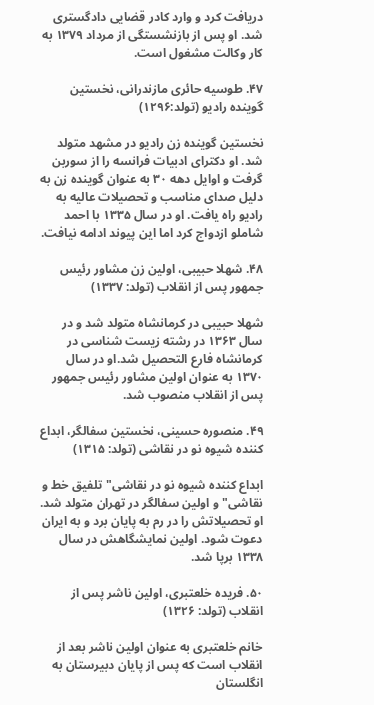دریافت کرد و وارد کادر قضایی دادگستری شد. او پس از بازنشستگی از مرداد ۱۳۷۹ به کار وکالت مشغول است.

۴۷. طوسیه حائری مازندرانی، نخستین گوینده رادیو (تولد:۱۲۹۶)

نخستین گوینده زن رادیو در مشهد متولد شد. او دکترای ادبیات فرانسه را از سوربن گرفت و اوایل دهه ۳۰ به عنوان گوینده زن به دلیل صدای مناسب و تحصیلات عالیه به رادیو راه یافت. او در سال ۱۳۳۵ با احمد شاملو ازدواج کرد اما این پیوند ادامه نیافت.

۴۸. شهلا حبیبی، اولین زن مشاور رئیس جمهور پس از انقلاب (تولد: ۱۳۳۷)

شهلا حبیبی در کرمانشاه متولد شد و در سال ۱۳۶۳ در رشته زیست شناسی در کرمانشاه فارع التحصیل شد.او در سال ۱۳۷۰ به عنوان اولین مشاور رئیس جمهور پس از انقلاب منصوب شد.

۴۹. منصوره حسینی، نخستین سفالگر، ابداع کننده شیوه نو در نقاشی (تولد: ۱۳۱۵)

ابداع کننده شیوه نو در نقاشی"تلفیق خط و نقاشی" و اولین سفالگر در تهران متولد شد. او تحصیلاتش را در رم به پایان برد و به ایران دعوت شود. اولین نمایشگاهش در سال ۱۳۳۸ برپا شد.

۵۰. فریده خلعتبری، اولین ناشر پس از انقلاب (تولد: ۱۳۲۶)

خانم خلعتبری به عنوان اولین ناشر بعد از انقلاب است که پس از پایان دبیرستان به انگلستان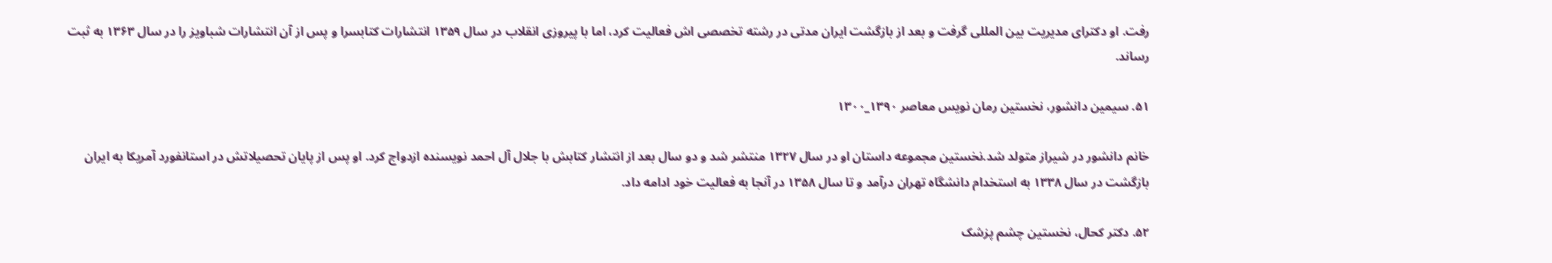رفت. او دکترای مدیریت بین المللی گرفت و بعد از بازگشت ایران مدتی در رشته تخصصی اش فعالیت کرد، اما با پیروزی انقلاب در سال ۱۳۵۹ انتشارات کتابسرا و پس از آن انتشارات شباویز را در سال ۱۳۶۳ به ثبت رساند.

۵۱. سیمین دانشور، نخستین رمان نویس معاصر ۱۳۹۰_۱۳۰۰

خانم دانشور در شیراز متولد شد.نخستین مجموعه داستان او در سال ۱۳۲۷ منتشر شد و دو سال بعد از انتشار کتابش با جلال آل احمد نویسنده ازدواج کرد. او پس از پایان تحصیلاتش در استانفورد آمریکا به ایران بازگشت در سال ۱۳۳۸ به استخدام دانشگاه تهران درآمد و تا سال ۱۳۵۸ در آنجا به فعالیت خود ادامه داد.

۵۲. دکتر کحال، نخستین چشم پزشک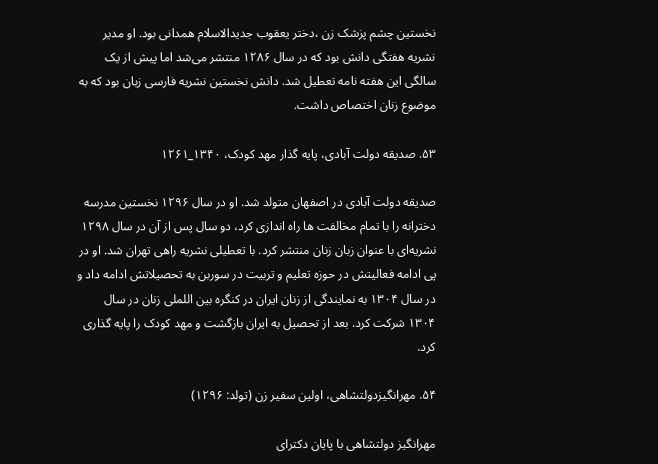نخستین چشم پزشک زن ،دختر یعقوب جدیدالاسلام همدانی بود. او مدیر نشریه هفتگی دانش بود که در سال ۱۲۸۶ منتشر می‌شد اما پیش از یک سالگی این هفته نامه تعطیل شد. دانش نخستین نشریه فارسی زبان بود که به موضوع زنان اختصاص داشت.

۵۳. صدیقه دولت آبادی، پایه گذار مهد کودک، ۱۳۴۰_۱۲۶۱

صدیقه دولت آبادی در اصفهان متولد شد. او در سال ۱۲۹۶ نخستین مدرسه دخترانه را با تمام مخالفت ها راه اندازی کرد، دو سال پس از آن در سال ۱۲۹۸ نشریه‌ای با عنوان زبان زنان منتشر کرد. با تعطیلی نشریه راهی تهران شد. او در پی ادامه فعالیتش در حوزه تعلیم و تربیت در سوربن به تحصیلاتش ادامه داد و در سال ۱۳۰۴ به نمایندگی از زنان ایران در کنگره بین اللملی زنان در سال ۱۳۰۴ شرکت کرد. بعد از تحصیل به ایران بازگشت و مهد کودک را پایه گذاری کرد.

۵۴. مهرانگیزدولتشاهی، اولین سفیر زن (تولد: ۱۲۹۶)

مهرانگیز دولتشاهی با پایان دکترای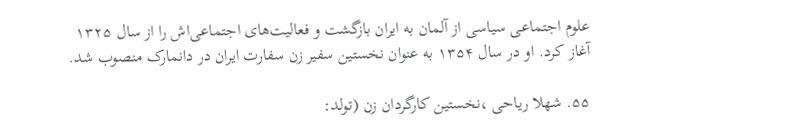علوم اجتماعی سیاسی از آلمان به ایران بازگشت و فعالیت‌های اجتماعی‌اش را از سال ۱۳۲۵ آغاز کرد. او در سال ۱۳۵۴ به عنوان نخستین سفیر زن سفارت ایران در دانمارک منصوب شد.

۵۵. شهلا ریاحی ،نخستین کارگردان زن (تولد: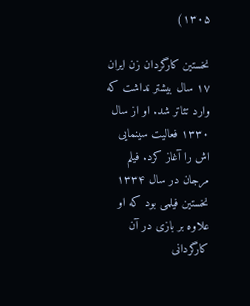۱۳۰۵)

نخستین کارگردان زن ایران ۱۷ سال بیشتر نداشت که وارد تئاتر شد. او از سال ۱۳۳۰ فعالیت سینمایی اش را آغاز کرد. فیلم مرجان در سال ۱۳۳۴ نخستین فیلمی بود که او علاوه بر بازی در آن کارگردانی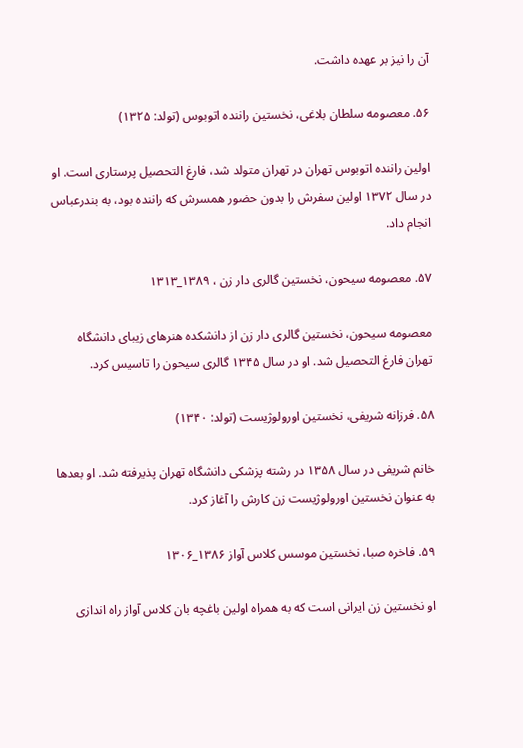آن را نیز بر عهده داشت.

۵۶. معصومه سلطان بلاغی، نخستین راننده اتوبوس (تولد: ۱۳۲۵)

اولین راننده اتوبوس تهران در تهران متولد شد، فارغ التحصیل پرستاری است. او در سال ۱۳۷۲ اولین سفرش را بدون حضور همسرش که راننده بود، به بندرعباس انجام داد.

۵۷. معصومه سیحون، نخستین گالری دار زن ، ۱۳۸۹_۱۳۱۳

معصومه سیحون، نخستین گالری دار زن از دانشکده هنرهای زیبای دانشگاه تهران فارغ التحصیل شد. او در سال ۱۳۴۵ گالری سیحون را تاسیس کرد.

۵۸. فرزانه شریفی، نخستین اورولوژیست (تولد: ۱۳۴۰)

خانم شریفی در سال ۱۳۵۸ در رشته پزشکی دانشگاه تهران پذیرفته شد. او بعدها به عنوان نخستین اورولوژیست زن کارش را آغاز کرد.

۵۹. فاخره صبا، نخستین موسس کلاس آواز ۱۳۸۶_۱۳۰۶

او نخستین زن ایرانی است که به همراه اولین باغچه بان کلاس آواز راه اندازی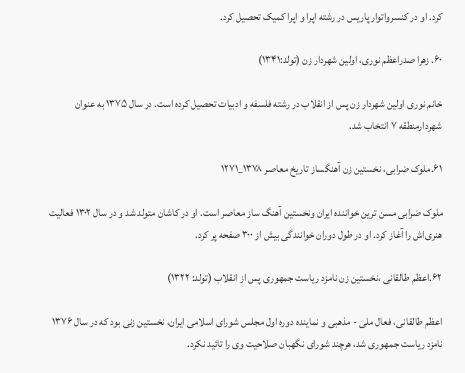کرد. او در کنسرواتوار پاریس در رشته اپرا و اپرا کمیک تحصیل کرد.

۶۰. زهرا صدراعظم نوری، اولین شهردار زن (تولد:۱۳۴۱)

خانم نوری اولین شهردار زن پس از انقلاب در رشته فلسفه و ادبیات تحصیل کرده است. در سال ۱۳۷۵ به عنوان شهردارمنطقه ۷ انتخاب شد.

۶۱.ملوک ضرابی، نخستین زن آهنگساز تاریخ معاصر ۱۳۷۸_۱۲۷۱

ملوک ضرابی مسن ترین خواننده ایران ونخستین آهنگ ساز معاصر است. او در کاشان متولد شد و در سال ۱۳۰۲ فعالیت هنری‌اش را آغاز کرد. او در طول دوران خوانندگی بیش از ۳۰۰ صفحه پر کرد.

۶۲.اعظم طالقانی ،نخستین زن نامزد ریاست جمهوری پس از انقلاب (تولد: ۱۳۲۲)

اعظم طالقانی، فعال ملی - مذهبی و نماینده دوره اول مجلس شورای اسلامی ایران، نخستین زنی بود که در سال ۱۳۷۶ نامزد ریاست جمهوری شد، هرچند شورای نگهبان صلاحیت وی را تائید نکرد.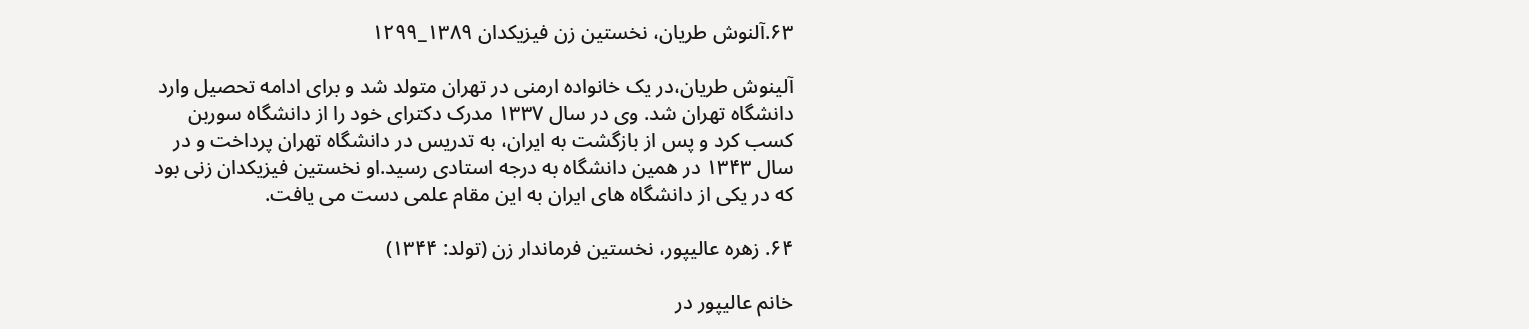۶۳.آلنوش طریان، نخستین زن فیزیکدان ۱۳۸۹_۱۲۹۹

آلینوش طریان،در یک خانواده ارمنی در تهران متولد شد و برای ادامه تحصیل وارد دانشگاه تهران شد. وی در سال ۱۳۳۷ مدرک دکترای خود را از دانشگاه سوربن کسب کرد و پس از بازگشت به ایران، به تدریس در دانشگاه تهران پرداخت و در سال ۱۳۴۳ در همین دانشگاه به درجه استادی رسید.او نخستین فیزیکدان زنی بود که در یکی از دانشگاه های ایران به این مقام علمی دست می یافت.

۶۴. زهره عالیپور، نخستین فرماندار زن (تولد: ۱۳۴۴)

خانم عالیپور در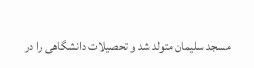مسجد سلیمان متولد شد و تحصیلات دانشگاهی را در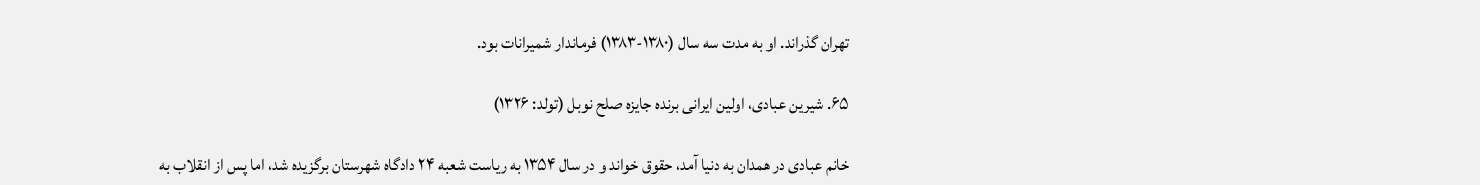تهران گذراند. او به مدت سه سال (۱۳۸۰-۱۳۸۳) فرماندار شمیرانات بود.

۶۵. شیرین عبادی، اولین ایرانی برنده جایزه صلح نوبل (تولد: ۱۳۲۶)

خانم عبادی در همدان به دنیا آمد، حقوق خواند و در سال ۱۳۵۴ به ریاست شعبه ۲۴ دادگاه شهرستان برگزیده شد، اما پس از انقلاب به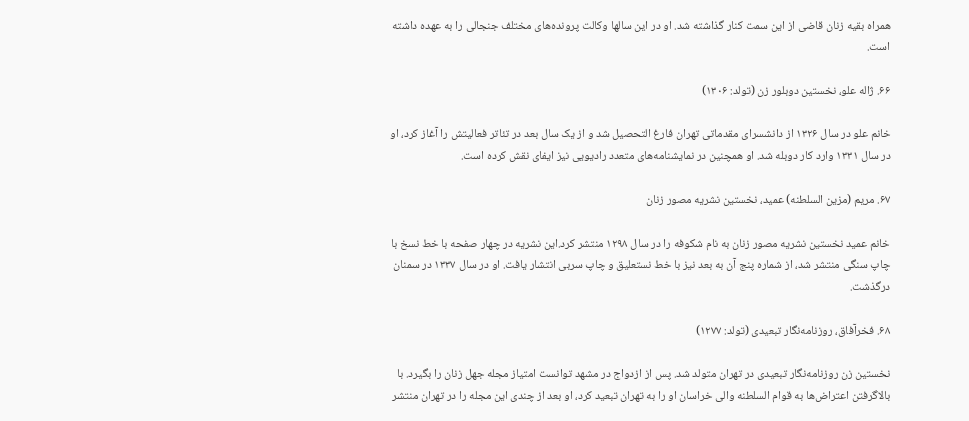همراه بقیه زنان قاضی از این سمت کنار گذاشته شد. او در این سالها وکالت پرونده‌های مختلف جنجالی را به عهده داشته است.

۶۶. ژاله علو، نخستین دوبلور زن (تولد: ۱۳۰۶)

خانم علو در سال ۱۳۲۶ از دانشسرای مقدماتی تهران فارغ التحصیل شد و از یک سال بعد در تئاتر فعالیتش را آغاز کرد، او در سال ۱۳۳۱ وارد کار دوبله شد. او همچنین در نمایشنامه‌های متعدد رادیویی نیز ایفای نقش کرده است.

۶۷. مریم (مزین السلطنه) عمید، نخستین نشریه مصور زنان

خانم عمید نخستین نشریه مصور زنان به نام شکوفه را در سال ۱۲۹۸ منتشر کرد.این نشریه در چهار صفحه با خط نسخ با چاپ سنگی منتشر شد، از شماره پنج آن به بعد نیز با خط نستعلیق و چاپ سربی انتشار یافت. او در سال ۱۳۳۷ در سمنان درگذشت.

۶۸. فخرآفاق، روزنامه‌نگار تبعیدی (تولد: ۱۲۷۷)

نخستین زن روزنامه‌نگار تبعیدی در تهران متولد شد. پس از ازدواج در مشهد توانست امتیاز مجله جهل زنان را بگیرد. با بالاگرفتن اعتراض‌ها به قوام السلطنه والی خراسان او را به تهران تبعید کرد، او بعد از چندی این مجله را در تهران منتشر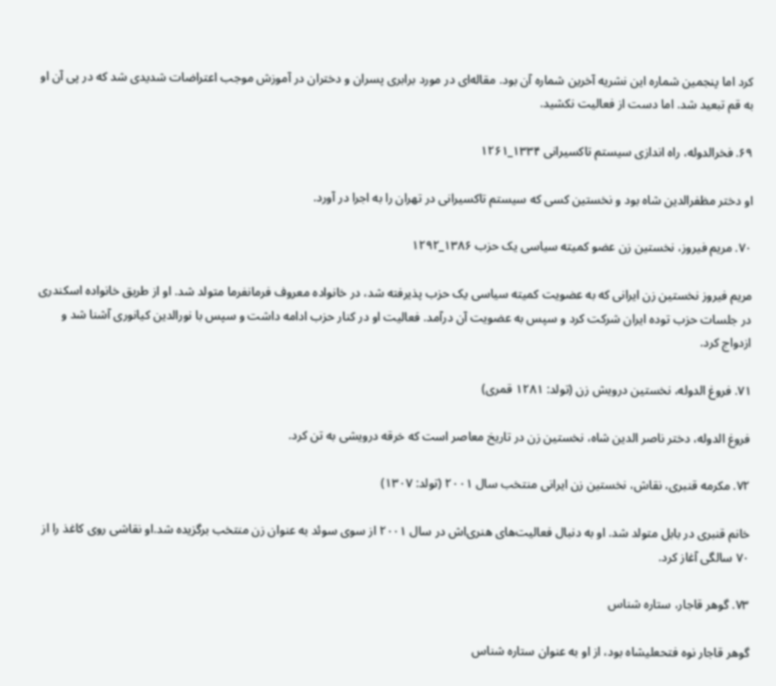کرد اما پنجمین شماره این نشریه آخرین شماره آن بود. مقاله‌ای در مورد برابری پسران و دختران در آموزش موجب اعتراضات شدیدی شد که در پی آن او به قم تبعید شد. اما دست از فعالیت نکشید.

۶۹. فخرالدوله، راه اندازی سیستم تاکسیرانی ۱۳۳۴_۱۲۶۱

او دختر مظفرالدین شاه بود و نخستین کسی که سیستم تاکسیرانی در تهران را به اجرا در آورد.

۷۰. مریم فیروز، نخستین زن عضو کمیته سیاسی یک حزب ۱۳۸۶_۱۲۹۲

مریم فیروز نخستین زن ایرانی که به عضویت کمیته سیاسی یک حزب پذیرفته شد، در خانواده‌ معروف فرمانفرما متولد شد. او از طریق خانواده اسکندری در جلسات حزب توده ایران شرکت کرد و سپس به عضویت آن درآمد. فعالیت او در کنار حزب ادامه داشت و سپس با نورالدین کیانوری آشنا شد و ازدواج کرد.

۷۱. فروغ الدوله، نخستین درویش زن (تولد: ۱۲۸۱ قمری)

فروغ الدوله، دختر ناصر الدین شاه، نخستین زن در تاریخ معاصر است که خرقه درویشی به تن کرد.

۷۲. مکرمه قنبری، نقاش، نخستین زن ایرانی منتخب سال ۲۰۰۱ (تولد: ۱۳۰۷)

خانم قنبری در بابل متولد شد. او به دنبال فعالیت‌های هنری‌اش در سال ۲۰۰۱ از سوی سوئد به عنوان زن منتخب برگزیده شد.او نقاشی روی کاغذ را از ۷۰ سالگی آغاز کرد.

۷۳. گوهر قاجار، ستاره شناس

گوهر قاجار نوه فتحعلیشاه بود، از او به عنوان ستاره شناس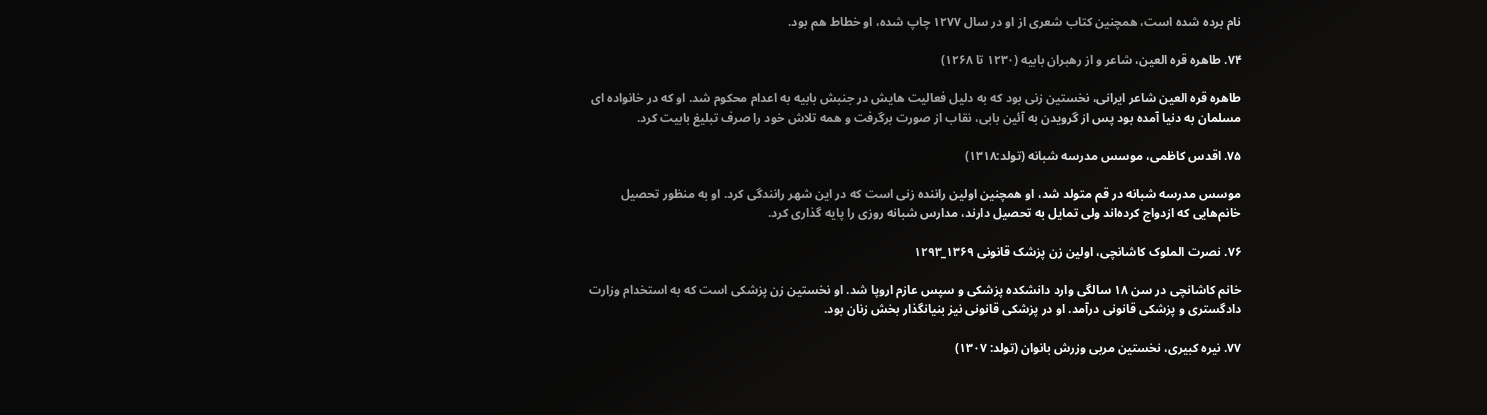نام برده شده است، همچنین کتاب شعری از او در سال ۱۲۷۷ چاپ شده، او خطاط هم بود.

۷۴. طاهره قره العین، شاعر و از رهبران بابیه (۱۲۳۰ تا ۱۲۶۸)

طاهره قره العین شاعر ایرانی، نخستین زنی بود که به دلیل فعالیت هایش در جنبش بابیه به اعدام محکوم شد. او که در خانواده ای مسلمان به دنیا آمده بود پس از گرویدن به آئین بابی، نقاب از صورت برگرفت و همه تلاش خود را صرف تبلیغ بابیت کرد.

۷۵. اقدس کاظمی، موسس مدرسه شبانه (تولد:۱۳۱۸)

موسس مدرسه شبانه در قم متولد شد، او همچنین اولین راننده زنی است که در این شهر رانندگی کرد. او به منظور تحصیل خانم‌هایی که ازدواج کرده‌اند ولی تمایل به تحصیل دارند، مدارس شبانه روزی را پایه گذاری کرد.

۷۶. نصرت الملوک کاشانچی، اولین زن پزشک قانونی ۱۳۶۹_۱۲۹۳

خانم کاشانچی در سن ۱۸ سالگی وارد دانشکده پزشکی و سپس عازم اروپا شد. او نخستین زن پزشکی است که به استخدام وزارت دادگستری و پزشکی قانونی درآمد. او در پزشکی قانونی نیز بنیانگذار بخش زنان بود.

۷۷. نیره کبیری، نخستین مربی وزرش بانوان (تولد: ۱۳۰۷)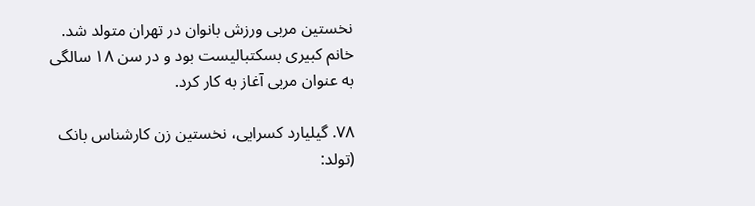نخستین مربی ورزش بانوان در تهران متولد شد. خانم کبیری بسکتبالیست بود و در سن ۱۸ سالگی به عنوان مربی آغاز به کار کرد.

۷۸. گیلیارد کسرایی، نخستین زن کارشناس بانک (تولد: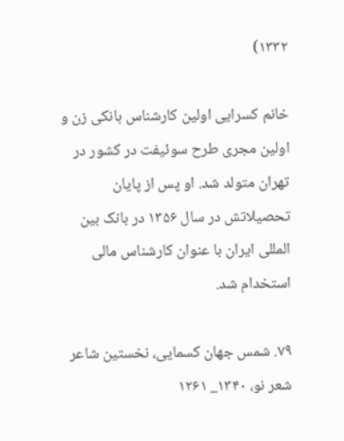۱۳۳۲)

خانم کسرایی اولین کارشناس بانکی زن و اولین مجری طرح سوئیفت در کشور در تهران متولد شد. او پس از پایان تحصیلاتش در سال ۱۳۵۶ در بانک بین المللی ایران با عنوان کارشناس مالی استخدام شد.

۷۹. شمس جهان کسمایی، نخستین شاعر شعر نو، ۱۳۴۰_ ۱۲۶۱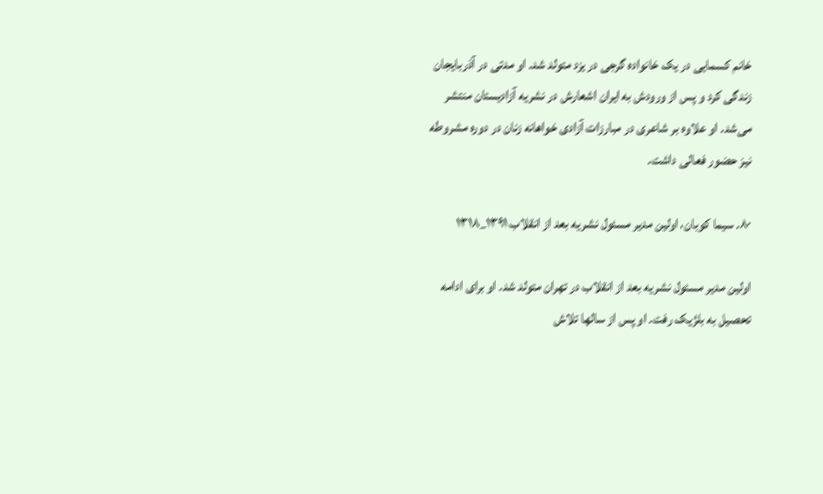خانم کسمایی در یک خانواده گرجی در یزد متولد شد. او مدتی در آذربایجان زندگی کرد و پس از ورودش به ایران اشعارش در نشریه آزادیستان منتشر می‌شد. او علاوه بر شاعری در مبارزات آزادی خواهانه زنان در دوره مشروطه نیز حضور فعالی داشت.

۸۰. سیما کوبان، اولین مدیر مسئول نشریه بعد از انقلاب ۱۳۹۱_۱۳۱۸

اولین مدیر مسئول نشریه بعد از انقلاب در تهران متولد شد. او برای ادامه تحصیل به بلژیک رفت. او پس از سالها تلاش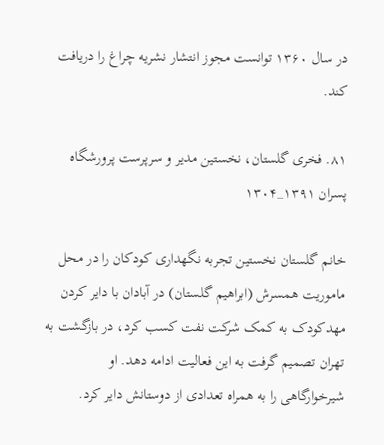در سال ۱۳۶۰ توانست مجوز انتشار نشریه چراغ را دریافت کند.

۸۱. فخری گلستان، نخستین مدیر و سرپرست پرورشگاه پسران ۱۳۹۱_۱۳۰۴

خانم گلستان نخستین تجربه نگهداری کودکان را در محل ماموریت همسرش (ابراهیم گلستان) در آبادان با دایر کردن مهدکودک به کمک شرکت نفت کسب کرد، در بازگشت به تهران تصمیم گرفت به این فعالیت ادامه دهد. او شیرخوارگاهی را به همراه تعدادی از دوستانش دایر کرد.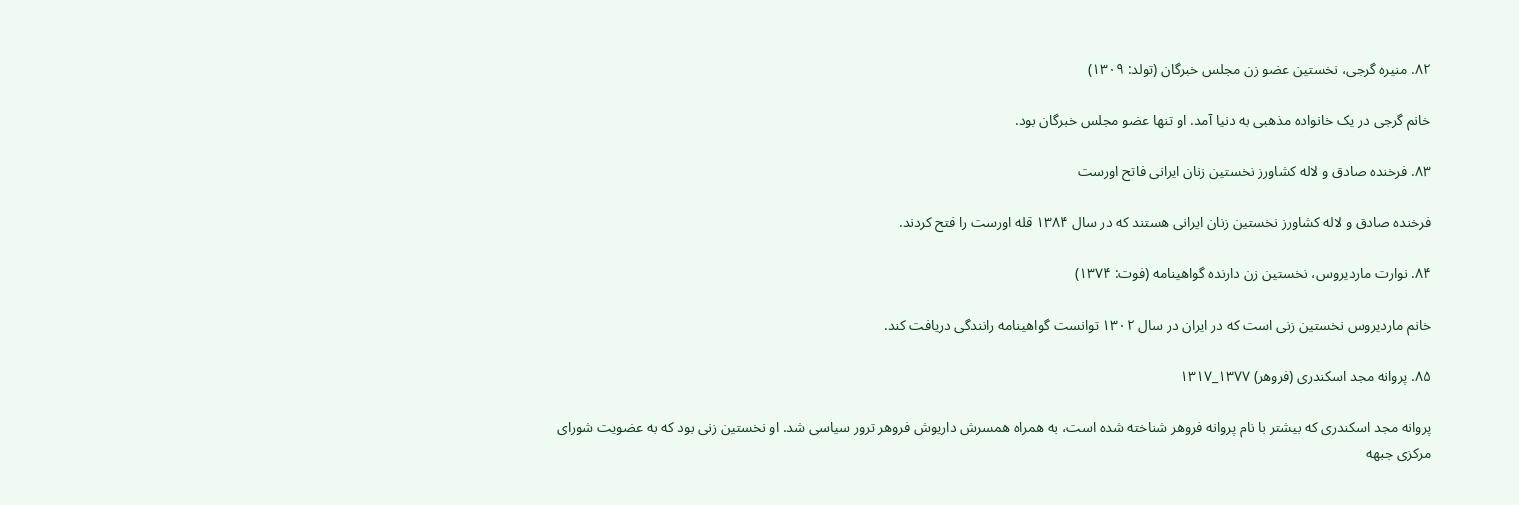۸۲. منیره گرجی، نخستین عضو زن مجلس خبرگان (تولد: ۱۳۰۹)

خانم گرجی در یک خانواده مذهبی به دنیا آمد. او تنها عضو مجلس خبرگان بود.

۸۳. فرخنده صادق و لاله کشاورز نخستین زنان ایرانی فاتح اورست

فرخنده صادق و لاله کشاورز نخستین زنان ایرانی هستند که در سال ۱۳۸۴ قله اورست را فتح کردند.

۸۴. نوارت ماردیروس، نخستین زن دارنده گواهینامه (فوت: ۱۳۷۴)

خانم ماردیروس نخستین زنی است که در ایران در سال ۱۳۰۲ توانست گواهینامه رانندگی دریافت کند.

۸۵. پروانه مجد اسکندری (فروهر) ۱۳۷۷_۱۳۱۷

پروانه مجد اسکندری که بیشتر با نام پروانه فروهر شناخته شده است، به همراه همسرش داریوش فروهر ترور سیاسی شد. او نخستین زنى بود که به عضویت شوراى مرکزى جبهه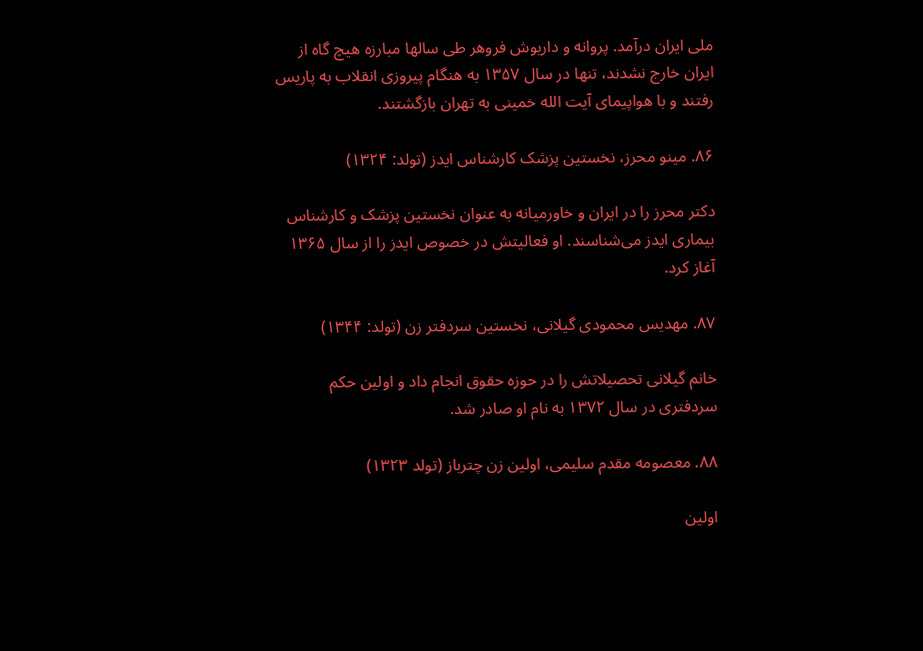ملى ایران درآمد. پروانه و داریوش فروهر طی سالها مبارزه هیچ گاه از ایران خارج نشدند، تنها در سال ۱۳۵۷ به هنگام پیروزی انقلاب به پاریس رفتند و با هواپیمای آیت الله خمینی به تهران بازگشتند.

۸۶. مینو محرز، نخستین پزشک کارشناس ایدز (تولد: ۱۳۲۴)

دکتر محرز را در ایران و خاورمیانه به عنوان نخستین پزشک و کارشناس بیماری ایدز می‌شناسند. او فعالیتش در خصوص ایدز را از سال ۱۳۶۵ آغاز کرد.

۸۷. مهدیس محمودی گیلانی، نخستین سردفتر زن (تولد: ۱۳۴۴)

خانم گیلانی تحصیلاتش را در حوزه حقوق انجام داد و اولین حکم سردفتری در سال ۱۳۷۲ به نام او صادر شد.

۸۸. معصومه مقدم سلیمی، اولین زن چترباز (تولد ۱۳۲۳)

اولین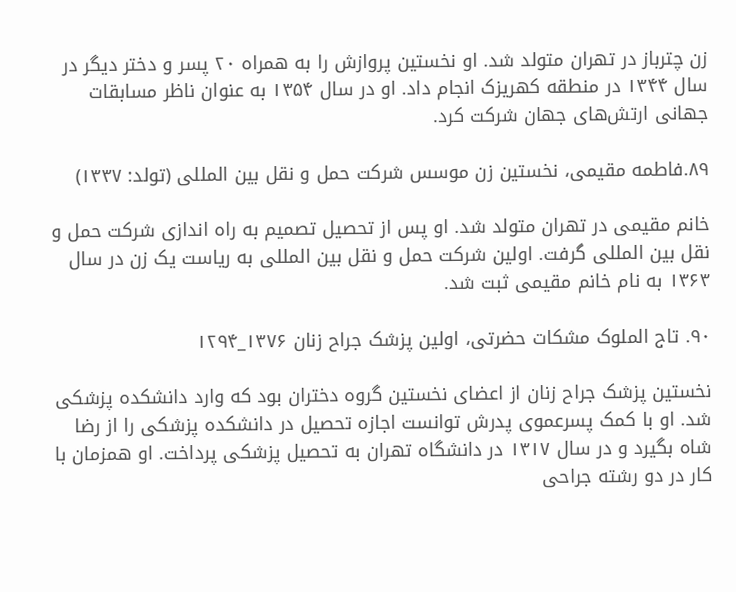زن چترباز در تهران متولد شد. او نخستین پروازش را به همراه ۲۰ پسر و دختر دیگر در سال ۱۳۴۴ در منطقه کهریزک انجام داد. او در سال ۱۳۵۴ به عنوان ناظر مسابقات جهانی ارتش‌های جهان شرکت کرد.

۸۹.فاطمه مقیمی، نخستین زن موسس شرکت حمل و نقل بین المللی (تولد: ۱۳۳۷)

خانم مقیمی در تهران متولد شد. او پس از تحصیل تصمیم به راه اندازی شرکت حمل و نقل بین المللی گرفت. اولین شرکت حمل و نقل بین المللی به ریاست یک زن در سال ۱۳۶۳ به نام خانم مقیمی ثبت شد.

۹۰. تاج الملوک مشکات حضرتی، اولین پزشک جراح زنان ۱۳۷۶_۱۲۹۴

نخستین پزشک جراح زنان از اعضای نخستین گروه دختران بود که وارد دانشکده پزشکی شد. او با کمک پسرعموی پدرش توانست اجازه تحصیل در دانشکده پزشکی را از رضا شاه بگیرد و در سال ۱۳۱۷ در دانشگاه تهران به تحصیل پزشکی پرداخت. او همزمان با کار در دو رشته جراحی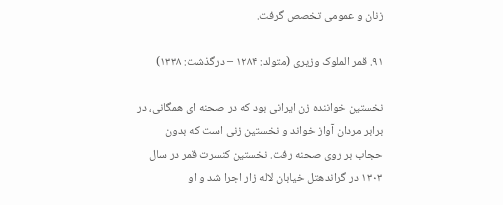زنان و عمومی تخصص گرفت.

۹۱. قمر الملوک وزیری (متولد: ۱۲۸۴ – درگذشت: ۱۳۳۸)

نخستین خواننده زن ایرانی بود که در صحنه ای همگانی، در برابر مردان آواز خواند و نخستین زنی است که بدون حجاب بر روی صحنه رفت. نخستین کنسرت قمر در سال ۱۳۰۳ در گراندهتل خیابان لاله زار اجرا شد و او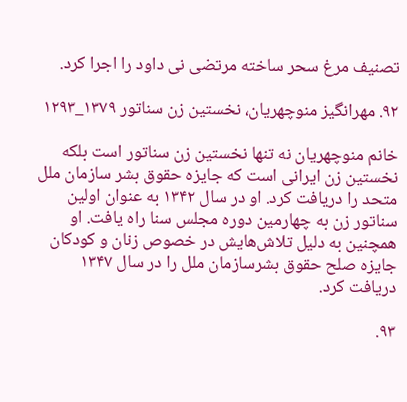تصنیف مرغ سحر ساخته مرتضی نی داود را اجرا کرد.

۹۲. مهرانگیز منوچهریان، نخستین زن سناتور ۱۳۷۹_۱۲۹۳

خانم منوچهریان نه تنها نخستین زن سناتور است بلکه نخستین زن ایرانی است که جایزه حقوق بشر سازمان ملل متحد را دریافت کرد. او در سال ۱۳۴۲ به عنوان اولین سناتور زن به چهارمین دوره مجلس سنا راه یافت. او همچنین به دلیل تلاش‌هایش در خصوص زنان و کودکان جایزه صلح حقوق بشرسازمان ملل را در سال ۱۳۴۷ دریافت کرد.

۹۳.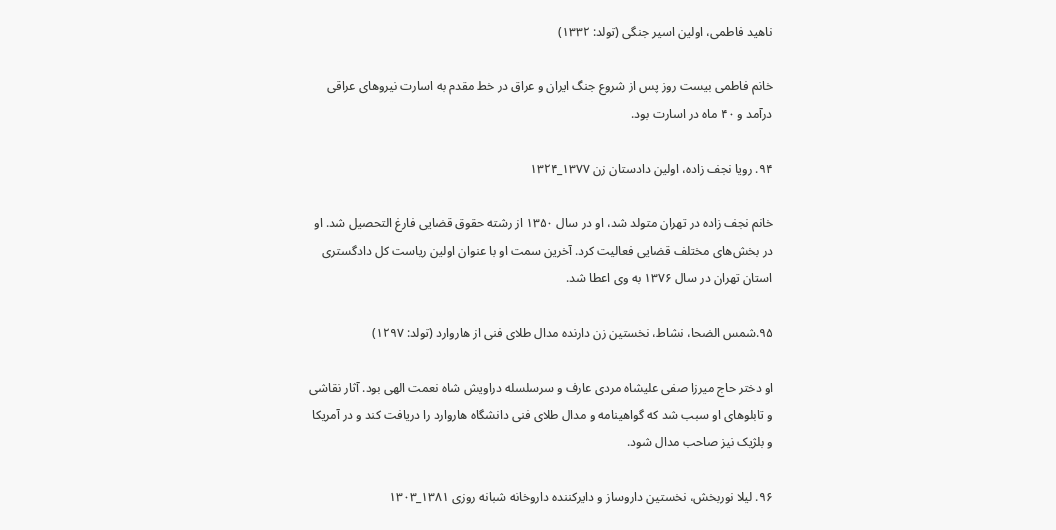ناهید فاطمی، اولین اسیر جنگی (تولد: ۱۳۳۲)

خانم فاطمی بیست روز پس از شروع جنگ ایران و عراق در خط مقدم به اسارت نیروهای عراقی درآمد و ۴۰ ماه در اسارت بود.

۹۴. رویا نجف زاده، اولین دادستان زن ۱۳۷۷_۱۳۲۴

خانم نجف زاده در تهران متولد شد، او در سال ۱۳۵۰ از رشته حقوق قضایی فارغ التحصیل شد. او در بخش‌های مختلف قضایی فعالیت کرد. آخرین سمت او با عنوان اولین ریاست کل دادگستری استان تهران در سال ۱۳۷۶ به وی اعطا شد.

۹۵.شمس الضحا، نشاط، نخستین زن دارنده مدال طلای فنی از هاروارد (تولد: ۱۲۹۷)

او دختر حاج میرزا صفی علیشاه مردی عارف و سرسلسله دراویش شاه نعمت الهی بود. آثار نقاشی و تابلوهای او سبب شد که گواهینامه و مدال طلای فنی دانشگاه هاروارد را دریافت کند و در آمریکا و بلژیک نیز صاحب مدال شود.

۹۶. لیلا نوربخش، نخستین داروساز و دایرکننده داروخانه شبانه روزی ۱۳۸۱_۱۳۰۳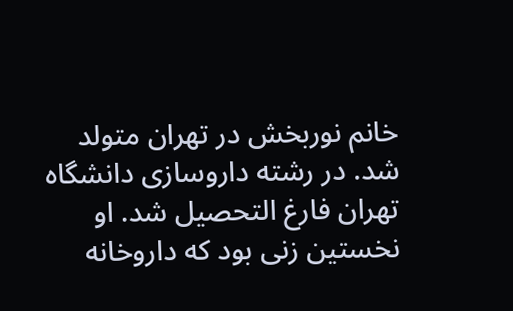خانم نوربخش در تهران متولد شد. در رشته داروسازی دانشگاه تهران فارغ التحصیل شد. او نخستین زنی بود که داروخانه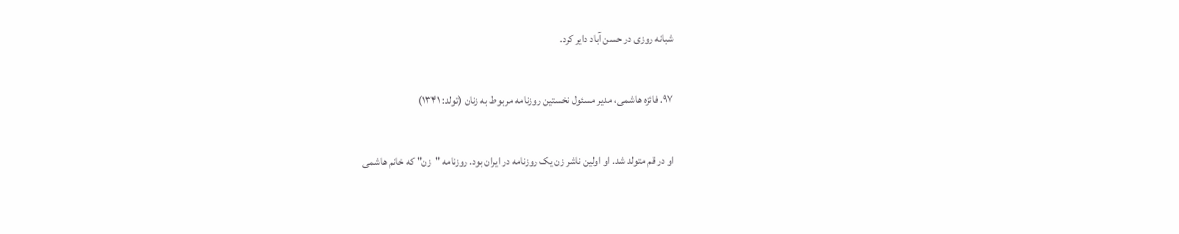شبانه روزی در حسن آباد دایر کرد.

۹۷. فائزه هاشمی، مدیر مسئول نخستین روزنامه مربوط به زنان (تولد: ۱۳۴۱)

او در قم متولد شد. او اولین ناشر زن یک روزنامه در ایران بود. روزنامه "زن" که خانم هاشمی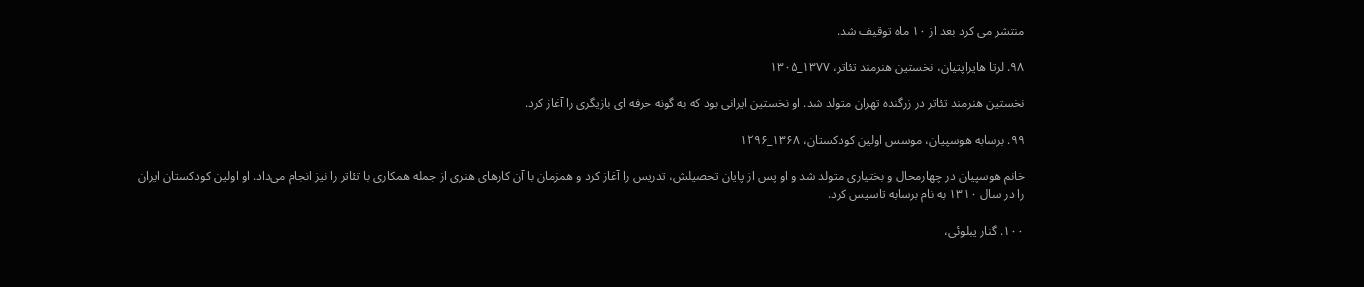منتشر می کرد بعد از ۱۰ ماه توقیف شد.

۹۸. لرتا هایراپتیان، نخستین هنرمند تئاتر، ۱۳۷۷_۱۳۰۵

نخستین هنرمند تئاتر در زرگنده تهران متولد شد. او نخستین ایرانی بود که به گونه حرفه ای بازیگری را آغاز کرد.

۹۹. برسابه هوسپیان، موسس اولین کودکستان، ۱۳۶۸_۱۲۹۶

خانم هوسپیان در چهارمحال و بختیاری متولد شد و او پس از پایان تحصیلش، تدریس را آغاز کرد و همزمان با آن کارهای هنری از جمله همکاری با تئاتر را نیز انجام می‌داد. او اولین کودکستان ایران را در سال ۱۳۱۰ به نام برسابه تاسیس کرد.

۱۰۰. گنار یبلوئی،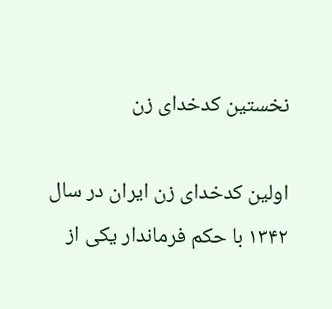نخستین کدخدای زن

اولین کدخدای زن ایران در سال ۱۳۴۲ با حکم فرماندار یکی از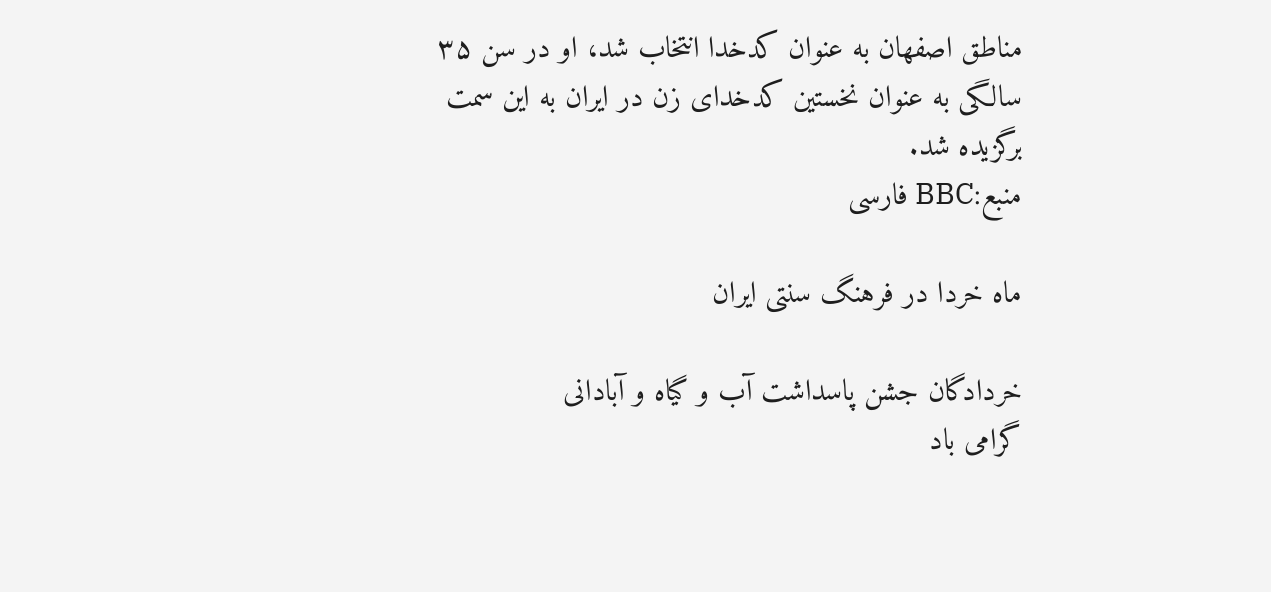مناطق اصفهان به عنوان کدخدا انتخاب شد، او در سن ۳۵ سالگی به عنوان نخستین کدخدای زن در ایران به این سمت برگزیده شد.
منبع:BBC فارسی

ماه خردا در فرهنگ سنتی ایران

خردادگان جشن پاسداشت آب و گیاه و آبادانی                                        گرامی باد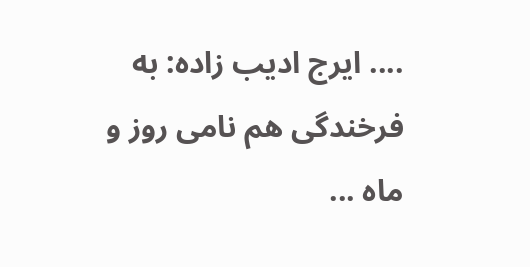.... ایرج ادیب زاده: به فرخندگی هم نامی روز و ماه ...